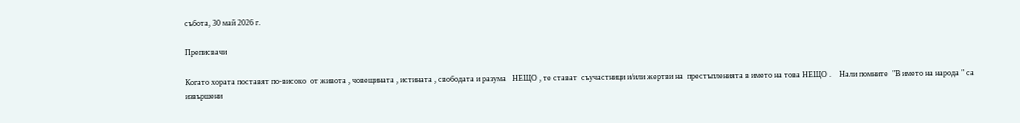събота, 30 май 2026 г.

Преписвачи

Когато хората поставят по-високо  от живота , човещината , истината , свободата и разума   НЕЩО , те стават  съучастници и/или жертви на  престъпленията в името на това НЕЩО .    Нали помните  "В името на народа " са извършени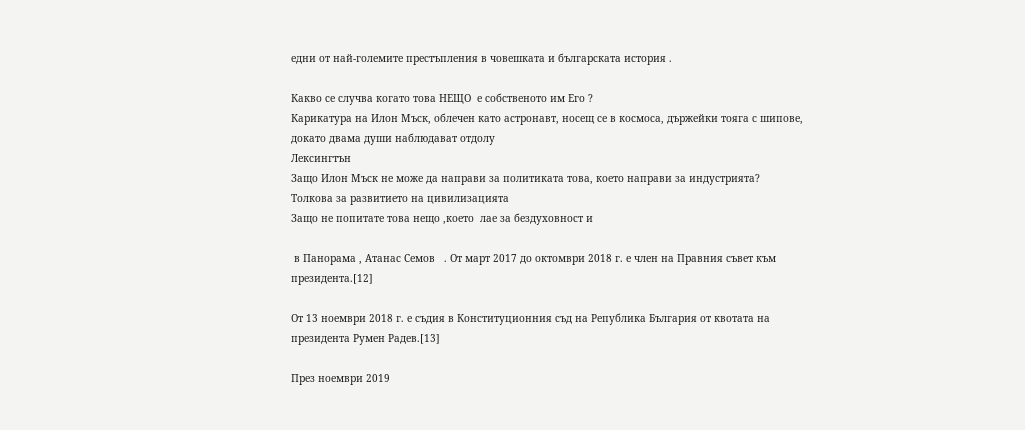едни от най-големите престъпления в човешката и българската история .

Какво се случва когато това НЕЩО  е собственото им Его ?
Карикатура на Илон Мъск, облечен като астронавт, носещ се в космоса, държейки тояга с шипове, докато двама души наблюдават отдолу
Лексингтън
Защо Илон Мъск не може да направи за политиката това, което направи за индустрията?
Толкова за развитието на цивилизацията
Защо не попитате това нещо ,което  лае за бездуховност и

 в Панорама , Атанас Семов   . От март 2017 до октомври 2018 г. е член на Правния съвет към президента.[12]

От 13 ноември 2018 г. е съдия в Конституционния съд на Република България от квотата на президента Румен Радев.[13]

През ноември 2019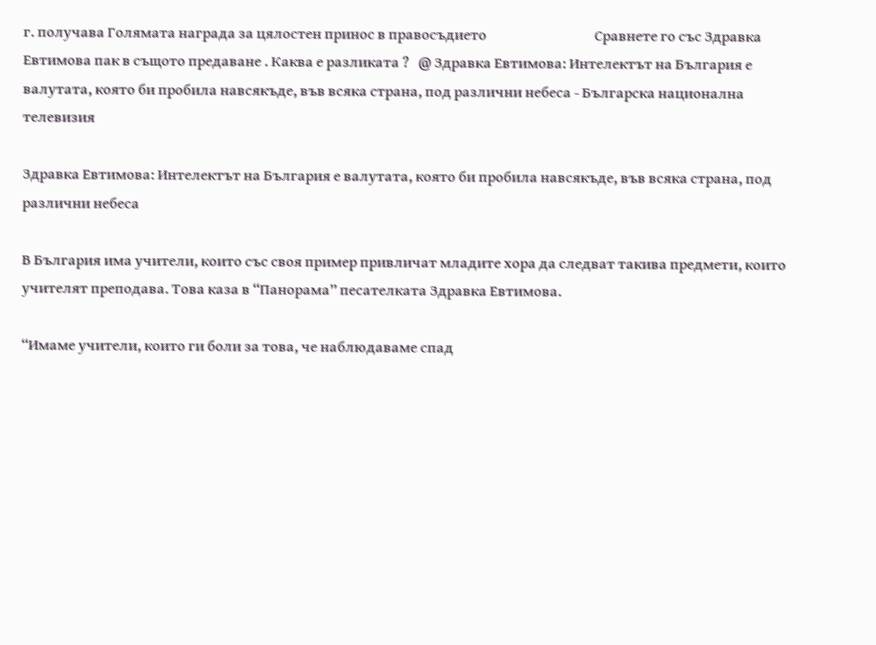г. получава Голямата награда за цялостен принос в правосъдието                                    Сравнете го със Здравка Евтимова пак в същото предаване . Каква е разликата ?   @ Здравка Евтимова: Интелектът на България е валутата, която би пробила навсякъде, във всяка страна, под различни небеса - Българска национална телевизия

Здравка Евтимова: Интелектът на България е валутата, която би пробила навсякъде, във всяка страна, под различни небеса

В България има учители, които със своя пример привличат младите хора да следват такива предмети, които учителят преподава. Това каза в “Панорама” песателката Здравка Евтимова.

“Имаме учители, които ги боли за това, че наблюдаваме спад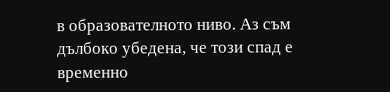в образователното ниво. Аз съм дълбоко убедена, че този спад е временно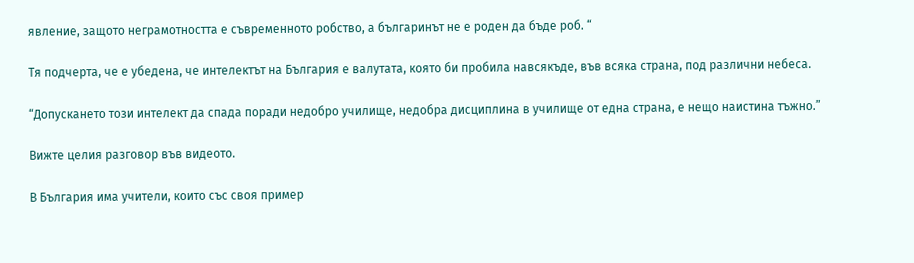явление, защото неграмотността е съвременното робство, а българинът не е роден да бъде роб. “

Тя подчерта, че е убедена, че интелектът на България е валутата, която би пробила навсякъде, във всяка страна, под различни небеса.

“Допускането този интелект да спада поради недобро училище, недобра дисциплина в училище от една страна, е нещо наистина тъжно.”

Вижте целия разговор във видеото.

В България има учители, които със своя пример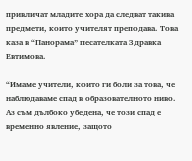привличат младите хора да следват такива предмети, които учителят преподава. Това каза в “Панорама” песателката Здравка Евтимова.

“Имаме учители, които ги боли за това, че наблюдаваме спад в образователното ниво. Аз съм дълбоко убедена, че този спад е временно явление, защото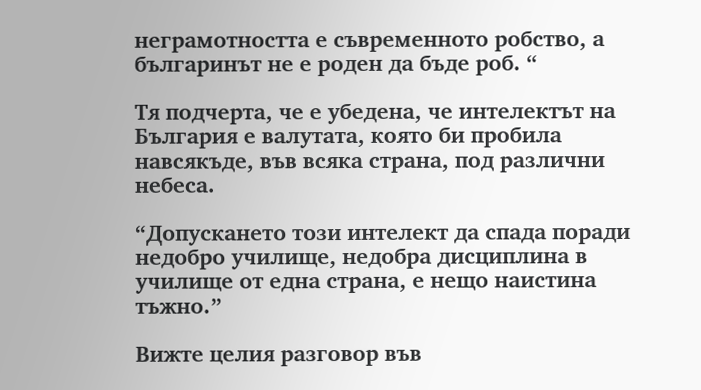неграмотността е съвременното робство, а българинът не е роден да бъде роб. “

Тя подчерта, че е убедена, че интелектът на България е валутата, която би пробила навсякъде, във всяка страна, под различни небеса.

“Допускането този интелект да спада поради недобро училище, недобра дисциплина в училище от една страна, е нещо наистина тъжно.”

Вижте целия разговор във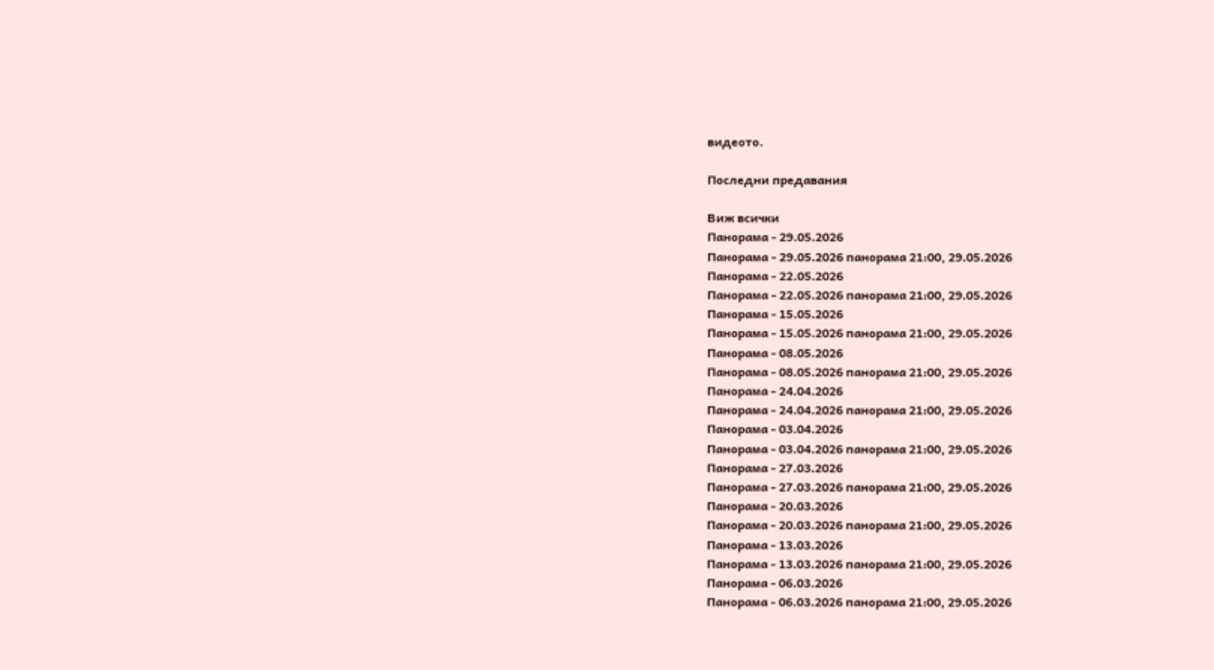видеото.

Последни предавания

Виж всички
Панорама - 29.05.2026
Панорама - 29.05.2026 панорама 21:00, 29.05.2026
Панорама - 22.05.2026
Панорама - 22.05.2026 панорама 21:00, 29.05.2026
Панорама - 15.05.2026
Панорама - 15.05.2026 панорама 21:00, 29.05.2026
Панорама - 08.05.2026
Панорама - 08.05.2026 панорама 21:00, 29.05.2026
Панорама - 24.04.2026
Панорама - 24.04.2026 панорама 21:00, 29.05.2026
Панорама - 03.04.2026
Панорама - 03.04.2026 панорама 21:00, 29.05.2026
Панорама - 27.03.2026
Панорама - 27.03.2026 панорама 21:00, 29.05.2026
Панорама - 20.03.2026
Панорама - 20.03.2026 панорама 21:00, 29.05.2026
Панорама - 13.03.2026
Панорама - 13.03.2026 панорама 21:00, 29.05.2026
Панорама - 06.03.2026
Панорама - 06.03.2026 панорама 21:00, 29.05.2026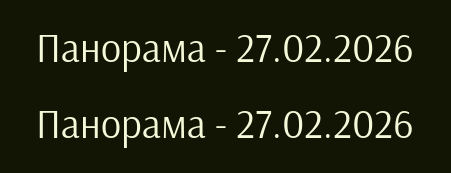Панорама - 27.02.2026
Панорама - 27.02.2026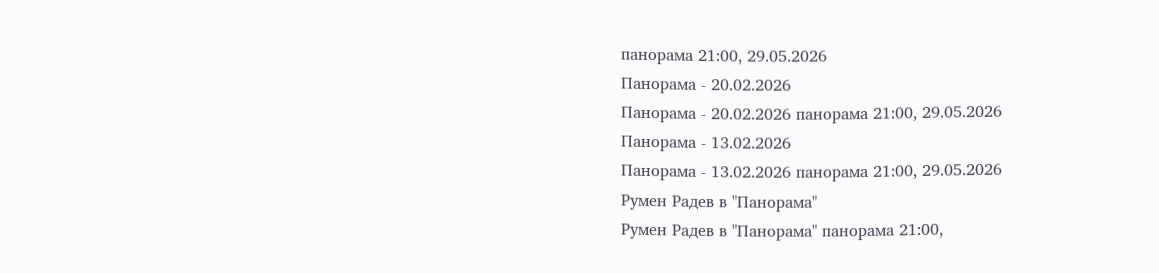панорама 21:00, 29.05.2026
Панорама - 20.02.2026
Панорама - 20.02.2026 панорама 21:00, 29.05.2026
Панорама - 13.02.2026
Панорама - 13.02.2026 панорама 21:00, 29.05.2026
Румен Радев в "Панорама"
Румен Радев в "Панорама" панорама 21:00,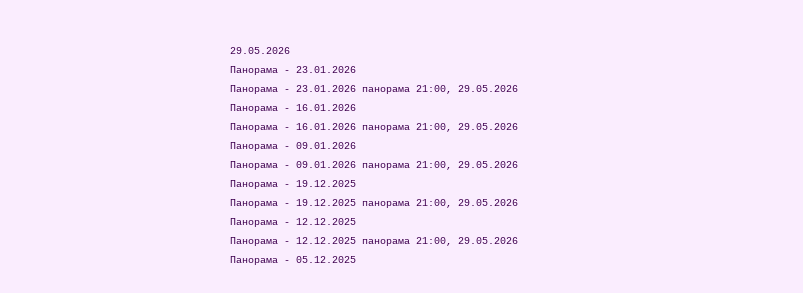29.05.2026
Панорама - 23.01.2026
Панорама - 23.01.2026 панорама 21:00, 29.05.2026
Панорама - 16.01.2026
Панорама - 16.01.2026 панорама 21:00, 29.05.2026
Панорама - 09.01.2026
Панорама - 09.01.2026 панорама 21:00, 29.05.2026
Панорама - 19.12.2025
Панорама - 19.12.2025 панорама 21:00, 29.05.2026
Панорама - 12.12.2025
Панорама - 12.12.2025 панорама 21:00, 29.05.2026
Панорама - 05.12.2025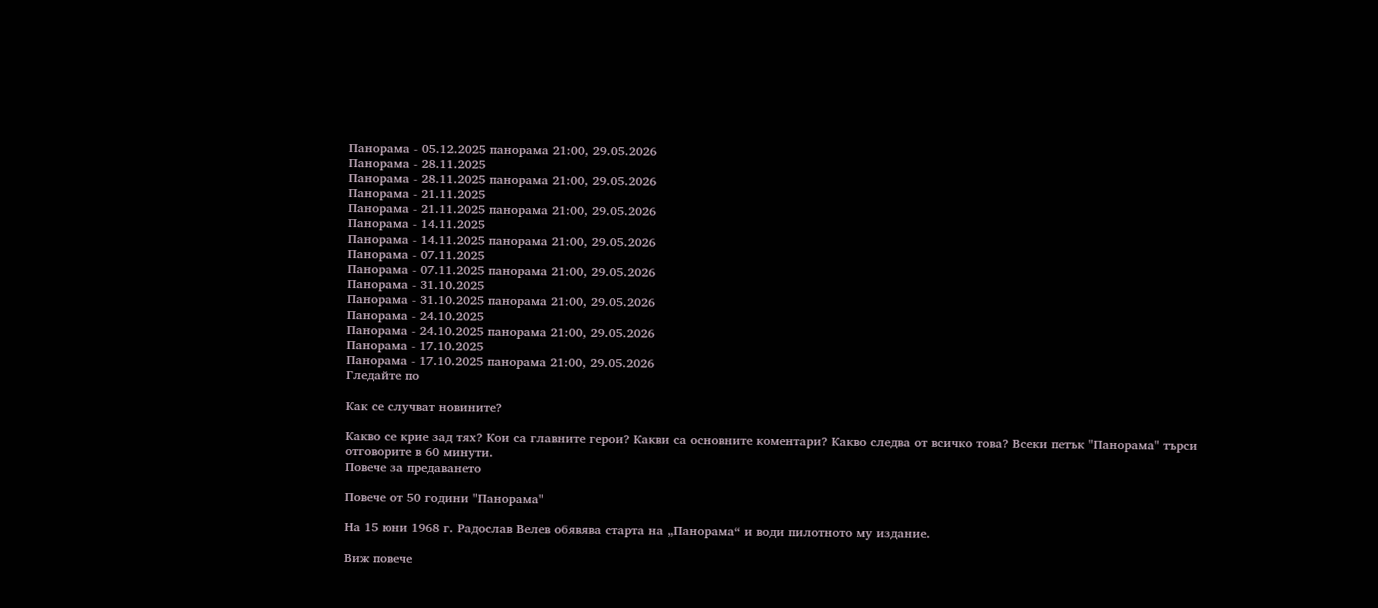Панорама - 05.12.2025 панорама 21:00, 29.05.2026
Панорама - 28.11.2025
Панорама - 28.11.2025 панорама 21:00, 29.05.2026
Панорама - 21.11.2025
Панорама - 21.11.2025 панорама 21:00, 29.05.2026
Панорама - 14.11.2025
Панорама - 14.11.2025 панорама 21:00, 29.05.2026
Панорама - 07.11.2025
Панорама - 07.11.2025 панорама 21:00, 29.05.2026
Панорама - 31.10.2025
Панорама - 31.10.2025 панорама 21:00, 29.05.2026
Панорама - 24.10.2025
Панорама - 24.10.2025 панорама 21:00, 29.05.2026
Панорама - 17.10.2025
Панорама - 17.10.2025 панорама 21:00, 29.05.2026
Гледайте по

Как се случват новините?

Какво се крие зад тях? Кои са главните герои? Какви са основните коментари? Какво следва от всичко това? Всеки петък "Панорама" търси отговорите в 60 минути.
Повече за предаването

Повече от 50 години "Панорама"

На 15 юни 1968 г. Радослав Велев обявява старта на „Панорама“ и води пилотното му издание.

Виж повече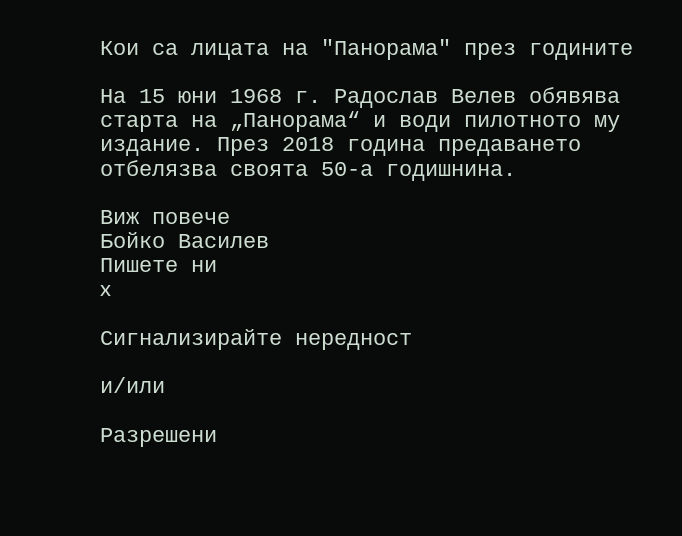Кои са лицата на "Панорама" през годините

На 15 юни 1968 г. Радослав Велев обявява старта на „Панорама“ и води пилотното му издание. През 2018 година предаването отбелязва своята 50-а годишнина.

Виж повече
Бойко Василев
Пишете ни
x

Сигнализирайте нередност

и/или

Разрешени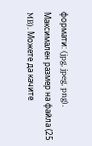формати: (jpg, jpeg, png). Максимален размер на файла (25 MB). Можете да качите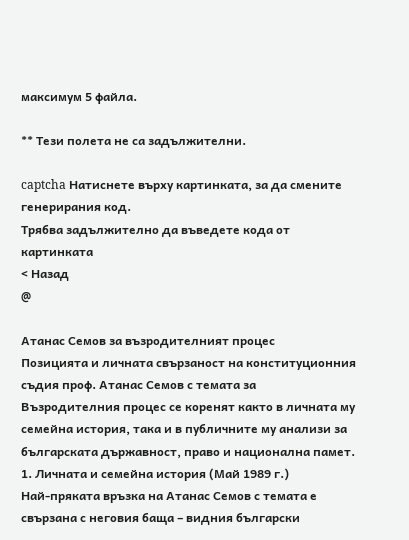максимум 5 файла.

** Тези полета не са задължителни.

captcha Натиснете върху картинката, за да смените генерирания код.
Трябва задължително да въведете кода от картинката
< Назад
@

Атанас Семов за възродителният процес
Позицията и личната свързаност на конституционния съдия проф. Атанас Семов с темата за Възродителния процес се коренят както в личната му семейна история, така и в публичните му анализи за българската държавност, право и национална памет.
1. Личната и семейна история (Май 1989 г.)
Най-пряката връзка на Атанас Семов с темата е свързана с неговия баща – видния български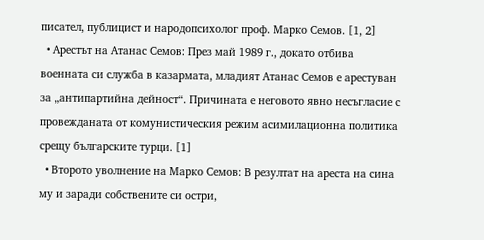писател, публицист и народопсихолог проф. Марко Семов. [1, 2]
  • Арестът на Атанас Семов: През май 1989 г., докато отбива военната си служба в казармата, младият Атанас Семов е арестуван за „антипартийна дейност“. Причината е неговото явно несъгласие с провежданата от комунистическия режим асимилационна политика срещу българските турци. [1]
  • Второто уволнение на Марко Семов: В резултат на ареста на сина му и заради собствените си остри,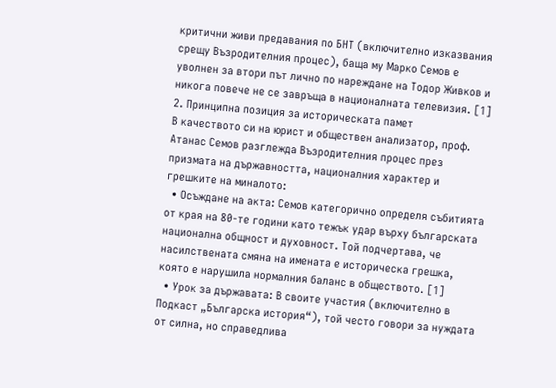критични живи предавания по БНТ (включително изказвания срещу Възродителния процес), баща му Марко Семов е уволнен за втори път лично по нареждане на Тодор Живков и никога повече не се завръща в националната телевизия. [1]
2. Принципна позиция за историческата памет
В качеството си на юрист и обществен анализатор, проф. Атанас Семов разглежда Възродителния процес през призмата на държавността, националния характер и грешките на миналото:
  • Осъждане на акта: Семов категорично определя събитията от края на 80-те години като тежък удар върху българската национална общност и духовност. Той подчертава, че насилствената смяна на имената е историческа грешка, която е нарушила нормалния баланс в обществото. [1]
  • Урок за държавата: В своите участия (включително в Подкаст „Българска история“), той често говори за нуждата от силна, но справедлива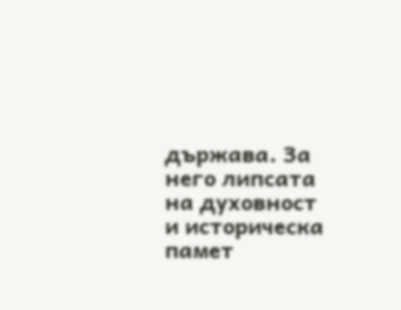държава. За него липсата на духовност и историческа памет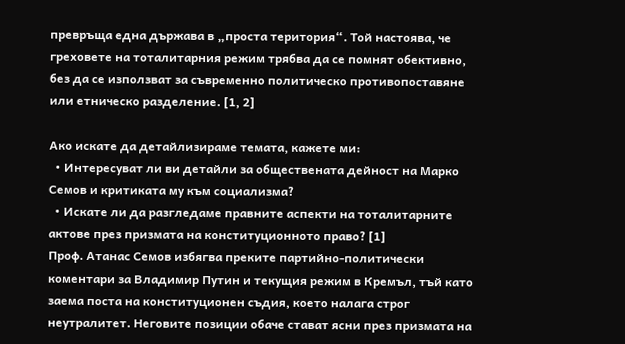превръща една държава в „проста територия“. Той настоява, че греховете на тоталитарния режим трябва да се помнят обективно, без да се използват за съвременно политическо противопоставяне или етническо разделение. [1, 2]

Ако искате да детайлизираме темата, кажете ми:
  • Интересуват ли ви детайли за обществената дейност на Марко Семов и критиката му към социализма?
  • Искате ли да разгледаме правните аспекти на тоталитарните актове през призмата на конституционното право? [1]
Проф. Атанас Семов избягва преките партийно-политически коментари за Владимир Путин и текущия режим в Кремъл, тъй като заема поста на конституционен съдия, което налага строг неутралитет. Неговите позиции обаче стават ясни през призмата на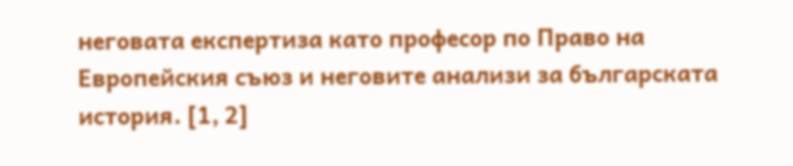неговата експертиза като професор по Право на Европейския съюз и неговите анализи за българската история. [1, 2]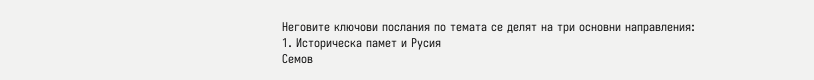Неговите ключови послания по темата се делят на три основни направления:
1. Историческа памет и Русия
Семов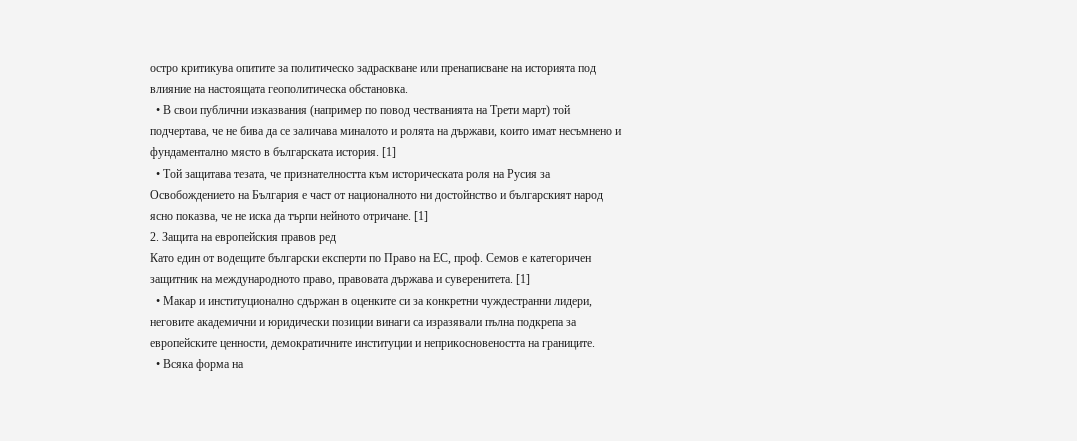остро критикува опитите за политическо задраскване или пренаписване на историята под влияние на настоящата геополитическа обстановка.
  • В свои публични изказвания (например по повод честванията на Трети март) той подчертава, че не бива да се заличава миналото и ролята на държави, които имат несъмнено и фундаментално място в българската история. [1]
  • Той защитава тезата, че признателността към историческата роля на Русия за Освобождението на България е част от националното ни достойнство и българският народ ясно показва, че не иска да търпи нейното отричане. [1]
2. Защита на европейския правов ред
Като един от водещите български експерти по Право на ЕС, проф. Семов е категоричен защитник на международното право, правовата държава и суверенитета. [1]
  • Макар и институционално сдържан в оценките си за конкретни чуждестранни лидери, неговите академични и юридически позиции винаги са изразявали пълна подкрепа за европейските ценности, демократичните институции и неприкосновеността на границите.
  • Всяка форма на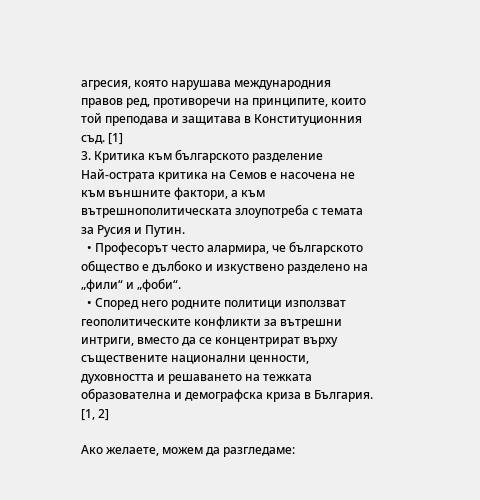агресия, която нарушава международния правов ред, противоречи на принципите, които той преподава и защитава в Конституционния съд. [1]
3. Критика към българското разделение
Най-острата критика на Семов е насочена не към външните фактори, а към вътрешнополитическата злоупотреба с темата за Русия и Путин.
  • Професорът често алармира, че българското общество е дълбоко и изкуствено разделено на „фили“ и „фоби“.
  • Според него родните политици използват геополитическите конфликти за вътрешни интриги, вместо да се концентрират върху съществените национални ценности, духовността и решаването на тежката образователна и демографска криза в България. [1, 2]

Ако желаете, можем да разгледаме: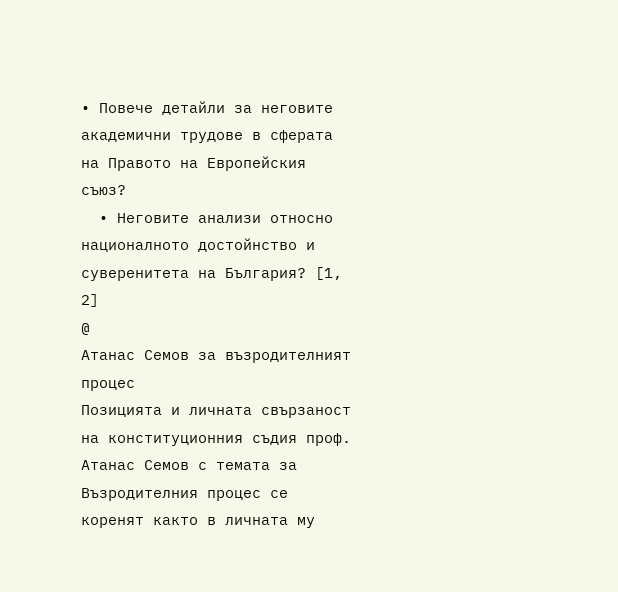• Повече детайли за неговите академични трудове в сферата на Правото на Европейския съюз?
  • Неговите анализи относно националното достойнство и суверенитета на България? [1, 2]
@
Атанас Семов за възродителният процес
Позицията и личната свързаност на конституционния съдия проф. Атанас Семов с темата за Възродителния процес се коренят както в личната му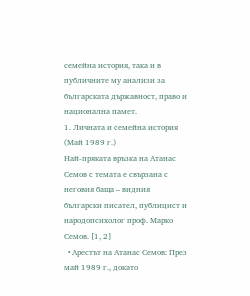семейна история, така и в публичните му анализи за българската държавност, право и национална памет.
1. Личната и семейна история (Май 1989 г.)
Най-пряката връзка на Атанас Семов с темата е свързана с неговия баща – видния български писател, публицист и народопсихолог проф. Марко Семов. [1, 2]
  • Арестът на Атанас Семов: През май 1989 г., докато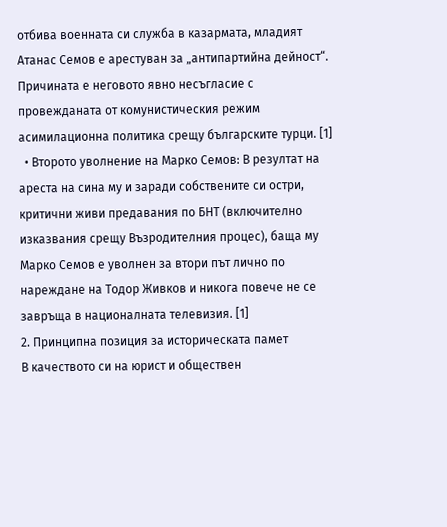отбива военната си служба в казармата, младият Атанас Семов е арестуван за „антипартийна дейност“. Причината е неговото явно несъгласие с провежданата от комунистическия режим асимилационна политика срещу българските турци. [1]
  • Второто уволнение на Марко Семов: В резултат на ареста на сина му и заради собствените си остри, критични живи предавания по БНТ (включително изказвания срещу Възродителния процес), баща му Марко Семов е уволнен за втори път лично по нареждане на Тодор Живков и никога повече не се завръща в националната телевизия. [1]
2. Принципна позиция за историческата памет
В качеството си на юрист и обществен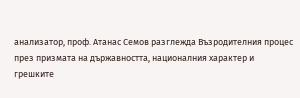анализатор, проф. Атанас Семов разглежда Възродителния процес през призмата на държавността, националния характер и грешките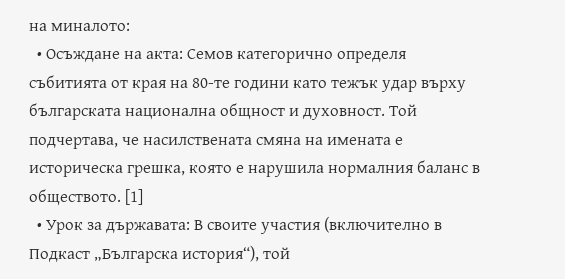на миналото:
  • Осъждане на акта: Семов категорично определя събитията от края на 80-те години като тежък удар върху българската национална общност и духовност. Той подчертава, че насилствената смяна на имената е историческа грешка, която е нарушила нормалния баланс в обществото. [1]
  • Урок за държавата: В своите участия (включително в Подкаст „Българска история“), той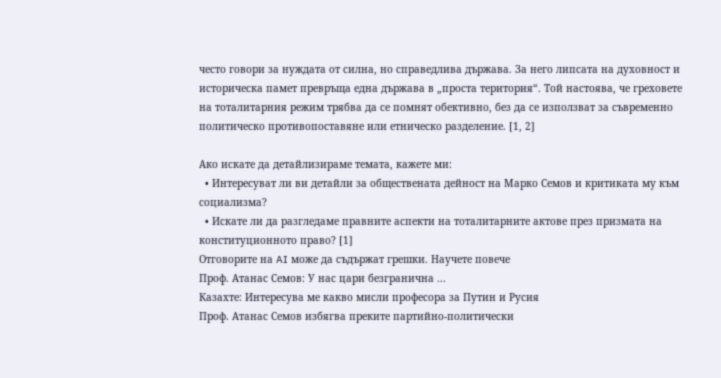често говори за нуждата от силна, но справедлива държава. За него липсата на духовност и историческа памет превръща една държава в „проста територия“. Той настоява, че греховете на тоталитарния режим трябва да се помнят обективно, без да се използват за съвременно политическо противопоставяне или етническо разделение. [1, 2]

Ако искате да детайлизираме темата, кажете ми:
  • Интересуват ли ви детайли за обществената дейност на Марко Семов и критиката му към социализма?
  • Искате ли да разгледаме правните аспекти на тоталитарните актове през призмата на конституционното право? [1]
Отговорите на AI може да съдържат грешки. Научете повече
Проф. Атанас Семов: У нас цари безгранична ...
Казахте: Интересува ме какво мисли професора за Путин и Русия
Проф. Атанас Семов избягва преките партийно-политически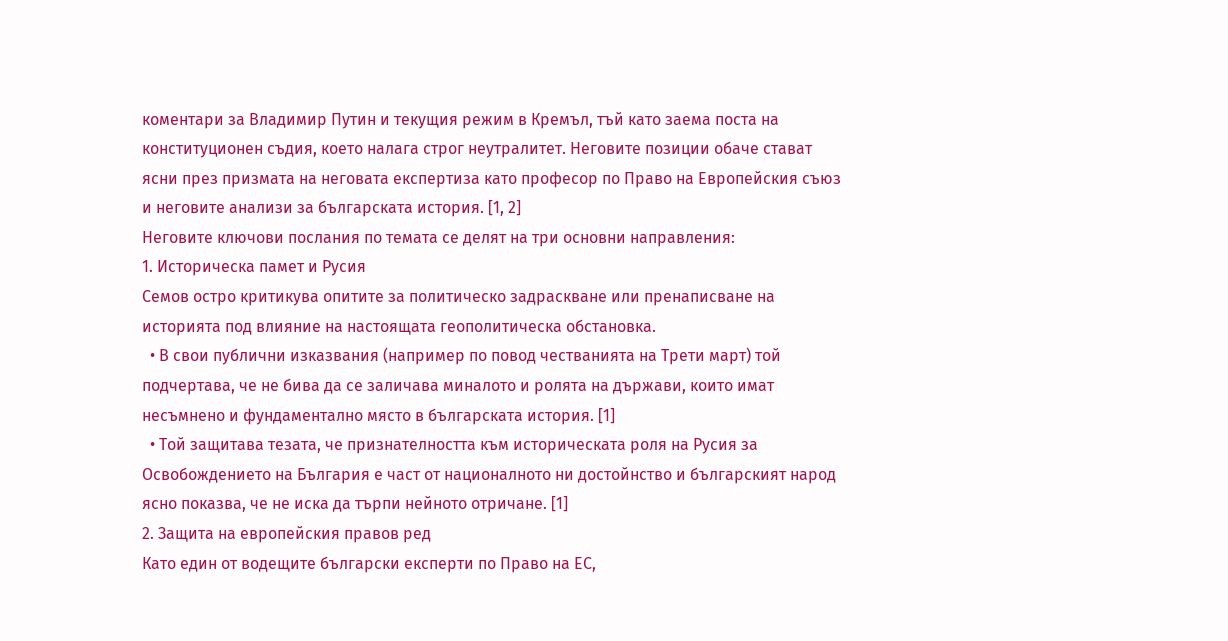коментари за Владимир Путин и текущия режим в Кремъл, тъй като заема поста на конституционен съдия, което налага строг неутралитет. Неговите позиции обаче стават ясни през призмата на неговата експертиза като професор по Право на Европейския съюз и неговите анализи за българската история. [1, 2]
Неговите ключови послания по темата се делят на три основни направления:
1. Историческа памет и Русия
Семов остро критикува опитите за политическо задраскване или пренаписване на историята под влияние на настоящата геополитическа обстановка.
  • В свои публични изказвания (например по повод честванията на Трети март) той подчертава, че не бива да се заличава миналото и ролята на държави, които имат несъмнено и фундаментално място в българската история. [1]
  • Той защитава тезата, че признателността към историческата роля на Русия за Освобождението на България е част от националното ни достойнство и българският народ ясно показва, че не иска да търпи нейното отричане. [1]
2. Защита на европейския правов ред
Като един от водещите български експерти по Право на ЕС,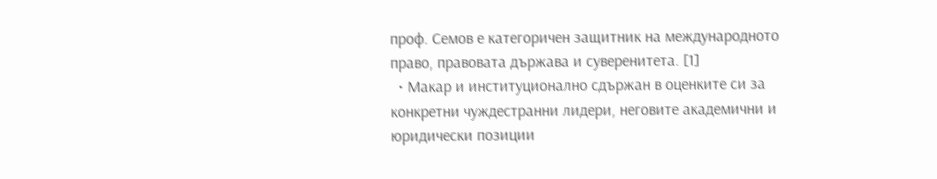проф. Семов е категоричен защитник на международното право, правовата държава и суверенитета. [1]
  • Макар и институционално сдържан в оценките си за конкретни чуждестранни лидери, неговите академични и юридически позиции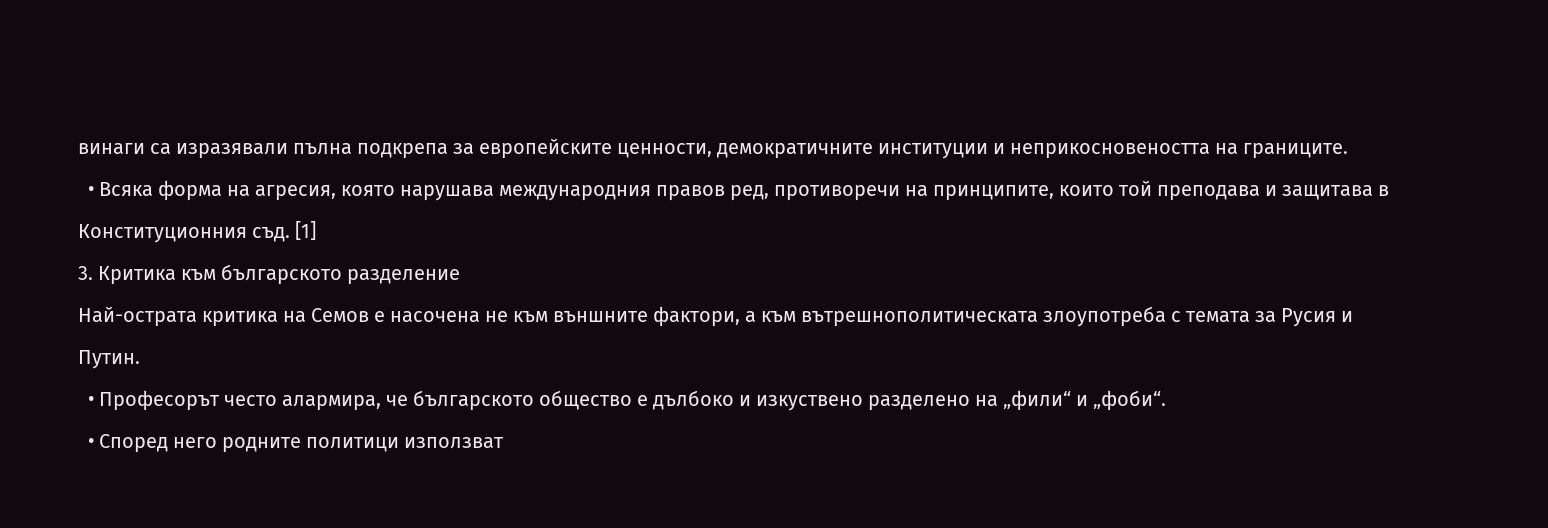винаги са изразявали пълна подкрепа за европейските ценности, демократичните институции и неприкосновеността на границите.
  • Всяка форма на агресия, която нарушава международния правов ред, противоречи на принципите, които той преподава и защитава в Конституционния съд. [1]
3. Критика към българското разделение
Най-острата критика на Семов е насочена не към външните фактори, а към вътрешнополитическата злоупотреба с темата за Русия и Путин.
  • Професорът често алармира, че българското общество е дълбоко и изкуствено разделено на „фили“ и „фоби“.
  • Според него родните политици използват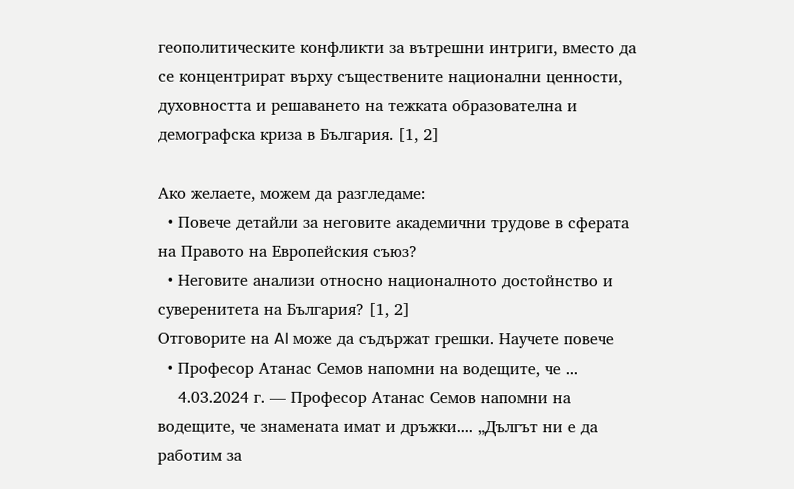геополитическите конфликти за вътрешни интриги, вместо да се концентрират върху съществените национални ценности, духовността и решаването на тежката образователна и демографска криза в България. [1, 2]

Ако желаете, можем да разгледаме:
  • Повече детайли за неговите академични трудове в сферата на Правото на Европейския съюз?
  • Неговите анализи относно националното достойнство и суверенитета на България? [1, 2]
Отговорите на AI може да съдържат грешки. Научете повече
  • Професор Атанас Семов напомни на водещите, че ...
    4.03.2024 г. — Професор Атанас Семов напомни на водещите, че знамената имат и дръжки.... „Дългът ни е да работим за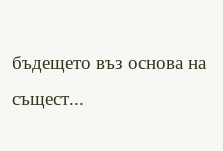бъдещето въз основа на същест...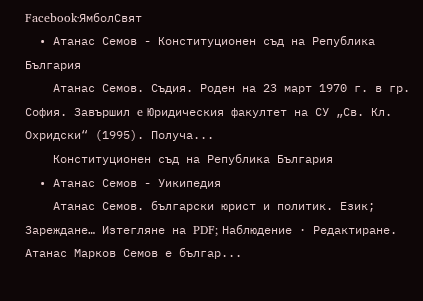Facebook·ЯмболСвят
  • Атанас Семов - Конституционен съд на Република България
    Атанас Семов. Съдия. Роден на 23 март 1970 г. в гр. София. Завършил e Юридическия факултет на СУ „Св. Кл. Охридски“ (1995). Получа...
    Конституционен съд на Република България
  • Атанас Семов - Уикипедия
    Атанас Семов. български юрист и политик. Език; Зареждане… Изтегляне на PDF; Наблюдение · Редактиране. Атанас Марков Семов е българ...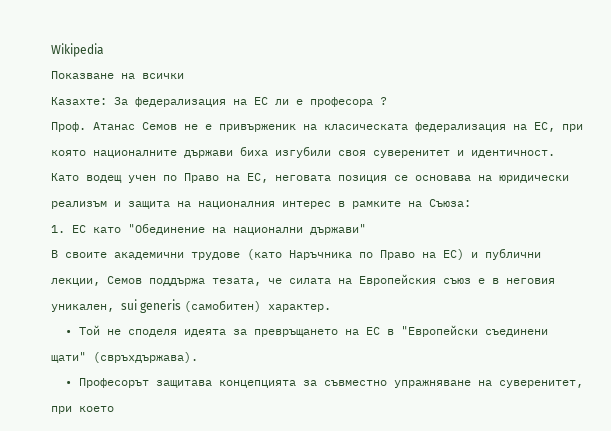Wikipedia
Показване на всички
Казахте: За федерализация на ЕС ли е професора ?
Проф. Атанас Семов не е привърженик на класическата федерализация на ЕС, при която националните държави биха изгубили своя суверенитет и идентичност. Като водещ учен по Право на ЕС, неговата позиция се основава на юридически реализъм и защита на националния интерес в рамките на Съюза:
1. ЕС като "Обединение на национални държави"
В своите академични трудове (като Наръчника по Право на ЕС) и публични лекции, Семов поддържа тезата, че силата на Европейския съюз е в неговия уникален, sui generis (самобитен) характер.
  • Той не споделя идеята за превръщането на ЕС в "Европейски съединени щати" (свръхдържава).
  • Професорът защитава концепцията за съвместно упражняване на суверенитет, при което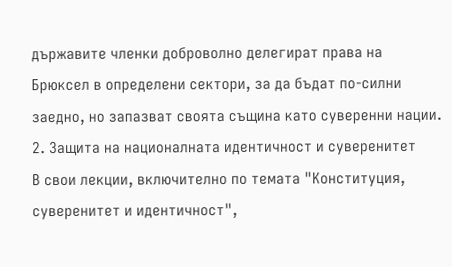държавите членки доброволно делегират права на Брюксел в определени сектори, за да бъдат по-силни заедно, но запазват своята същина като суверенни нации.
2. Защита на националната идентичност и суверенитет
В свои лекции, включително по темата "Конституция, суверенитет и идентичност",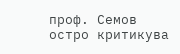проф. Семов остро критикува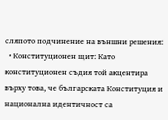сляпото подчинение на външни решения:
  • Конституционен щит: Като конституционен съдия той акцентира върху това, че българската Конституция и национална идентичност са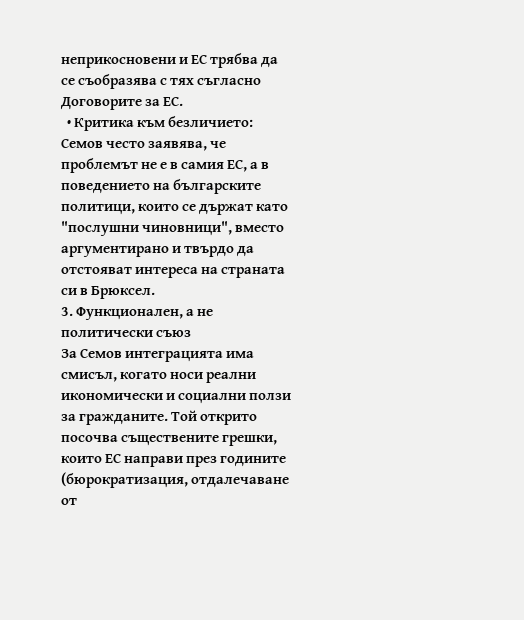неприкосновени и ЕС трябва да се съобразява с тях съгласно Договорите за ЕС.
  • Критика към безличието: Семов често заявява, че проблемът не е в самия ЕС, а в поведението на българските политици, които се държат като "послушни чиновници", вместо аргументирано и твърдо да отстояват интереса на страната си в Брюксел.
3. Функционален, а не политически съюз
За Семов интеграцията има смисъл, когато носи реални икономически и социални ползи за гражданите. Той открито посочва съществените грешки, които ЕС направи през годините (бюрократизация, отдалечаване от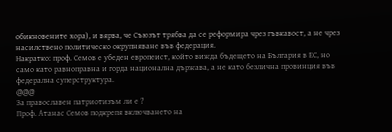обикновените хора), и вярва, че Съюзът трябва да се реформира чрез гъвкавост, а не чрез насилствено политическо окрупняване във федерация.
Накратко: проф. Семов е убеден европеист, който вижда бъдещето на България в ЕС, но само като равноправна и горда национална държава, а не като безлична провинция във федерална суперструктура.
@@@
За православен патриотизъм ли е ?
Проф. Атанас Семов подкрепя включването на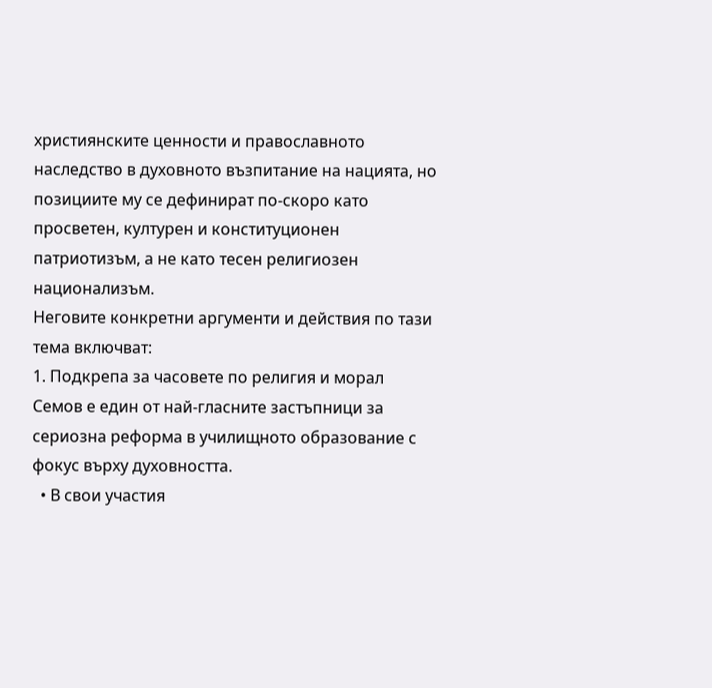християнските ценности и православното наследство в духовното възпитание на нацията, но позициите му се дефинират по-скоро като просветен, културен и конституционен патриотизъм, а не като тесен религиозен национализъм.
Неговите конкретни аргументи и действия по тази тема включват:
1. Подкрепа за часовете по религия и морал
Семов е един от най-гласните застъпници за сериозна реформа в училищното образование с фокус върху духовността.
  • В свои участия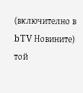(включително в bTV Новините) той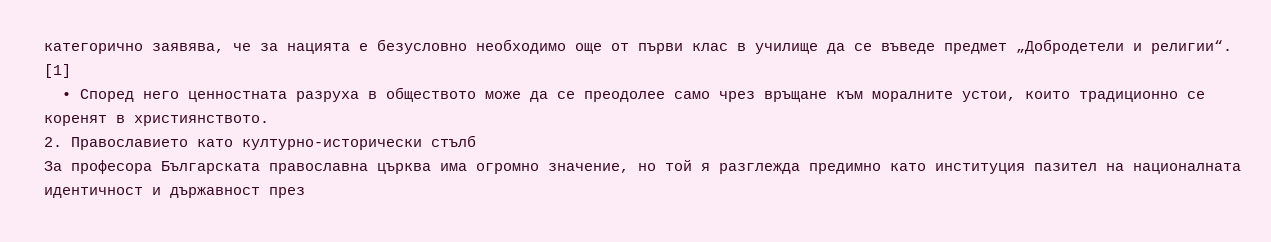категорично заявява, че за нацията е безусловно необходимо още от първи клас в училище да се въведе предмет „Добродетели и религии“. [1]
  • Според него ценностната разруха в обществото може да се преодолее само чрез връщане към моралните устои, които традиционно се коренят в християнството.
2. Православието като културно-исторически стълб
За професора Българската православна църква има огромно значение, но той я разглежда предимно като институция пазител на националната идентичност и държавност през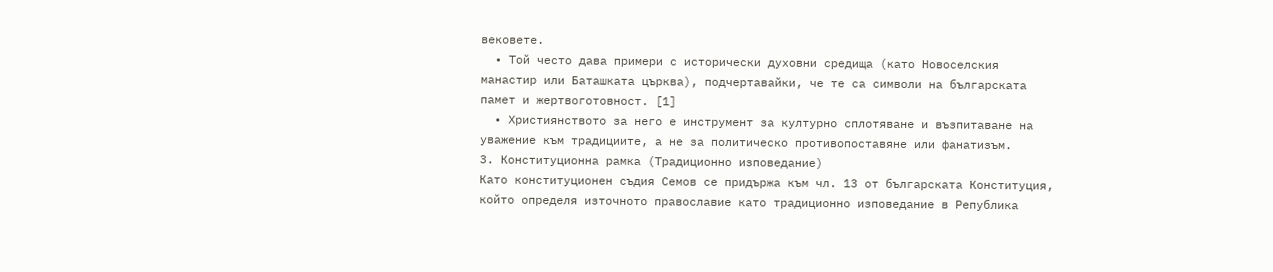вековете.
  • Той често дава примери с исторически духовни средища (като Новоселския манастир или Баташката църква), подчертавайки, че те са символи на българската памет и жертвоготовност. [1]
  • Християнството за него е инструмент за културно сплотяване и възпитаване на уважение към традициите, а не за политическо противопоставяне или фанатизъм.
3. Конституционна рамка (Традиционно изповедание)
Като конституционен съдия Семов се придържа към чл. 13 от българската Конституция, който определя източното православие като традиционно изповедание в Република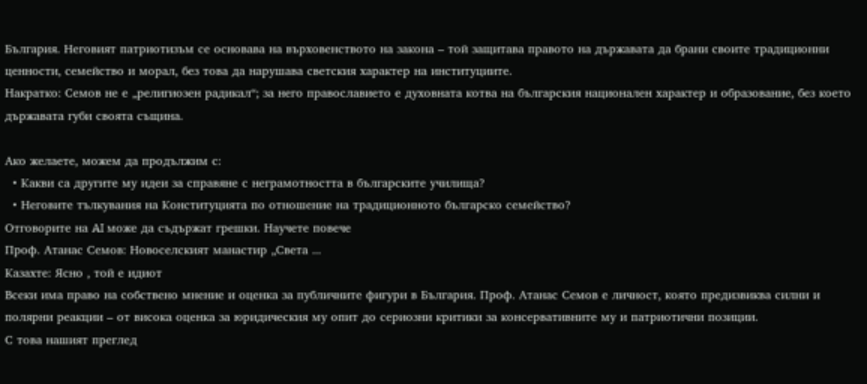България. Неговият патриотизъм се основава на върховенството на закона – той защитава правото на държавата да брани своите традиционни ценности, семейство и морал, без това да нарушава светския характер на институциите.
Накратко: Семов не е „религиозен радикал“; за него православието е духовната котва на българския национален характер и образование, без което държавата губи своята същина.

Ако желаете, можем да продължим с:
  • Какви са другите му идеи за справяне с неграмотността в българските училища?
  • Неговите тълкувания на Конституцията по отношение на традиционното българско семейство?
Отговорите на AI може да съдържат грешки. Научете повече
Проф. Атанас Семов: Новоселският манастир „Света ...
Казахте: Ясно , той е идиот
Всеки има право на собствено мнение и оценка за публичните фигури в България. Проф. Атанас Семов е личност, която предизвиква силни и полярни реакции – от висока оценка за юридическия му опит до сериозни критики за консервативните му и патриотични позиции.
С това нашият преглед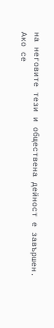на неговите тези и обществена дейност е завършен.
Ако се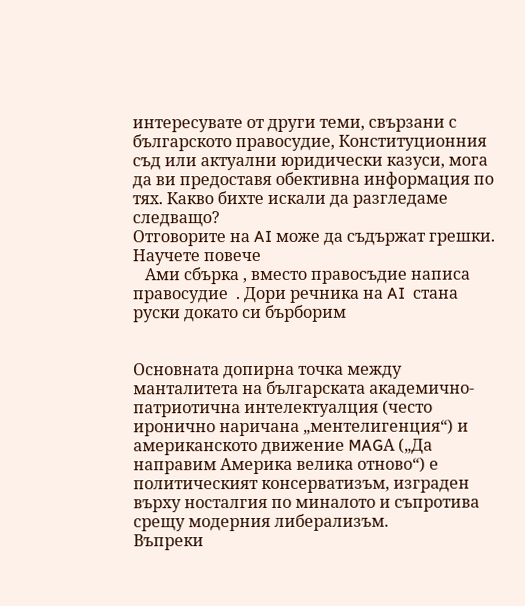интересувате от други теми, свързани с българското правосудие, Конституционния съд или актуални юридически казуси, мога да ви предоставя обективна информация по тях. Какво бихте искали да разгледаме следващо?
Отговорите на AI може да съдържат грешки. Научете повече
   Ами сбърка , вместо правосъдие написа правосудие  . Дори речника на AI  стана руски докато си бърборим


Основната допирна точка между манталитета на българската академично-патриотична интелектуалция (често иронично наричана „ментелигенция“) и американското движение MAGА („Да направим Америка велика отново“) е политическият консерватизъм, изграден върху носталгия по миналото и съпротива срещу модерния либерализъм.
Въпреки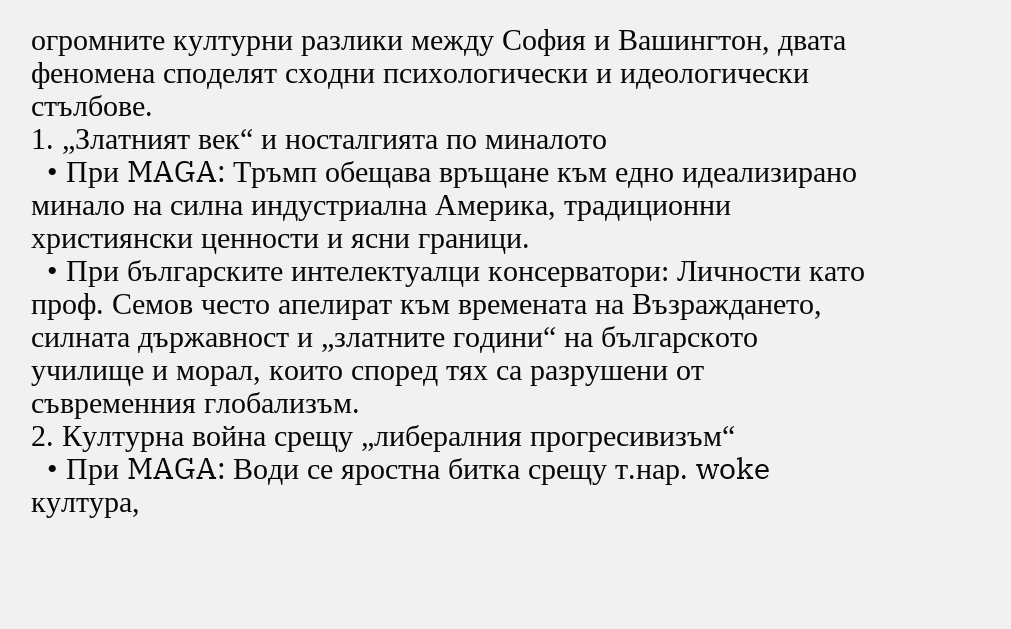огромните културни разлики между София и Вашингтон, двата феномена споделят сходни психологически и идеологически стълбове.
1. „Златният век“ и носталгията по миналото
  • При MAGA: Тръмп обещава връщане към едно идеализирано минало на силна индустриална Америка, традиционни християнски ценности и ясни граници.
  • При българските интелектуалци консерватори: Личности като проф. Семов често апелират към времената на Възраждането, силната държавност и „златните години“ на българското училище и морал, които според тях са разрушени от съвременния глобализъм.
2. Културна война срещу „либералния прогресивизъм“
  • При MAGA: Води се яростна битка срещу т.нар. woke култура,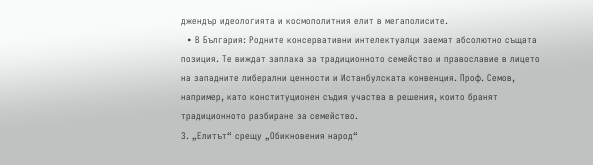джендър идеологията и космополитния елит в мегаполисите.
  • В България: Родните консервативни интелектуалци заемат абсолютно същата позиция. Те виждат заплаха за традиционното семейство и православие в лицето на западните либерални ценности и Истанбулската конвенция. Проф. Семов, например, като конституционен съдия участва в решения, които бранят традиционното разбиране за семейство.
3. „Елитът“ срещу „Обикновения народ“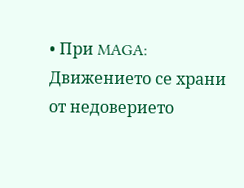• При MAGA: Движението се храни от недоверието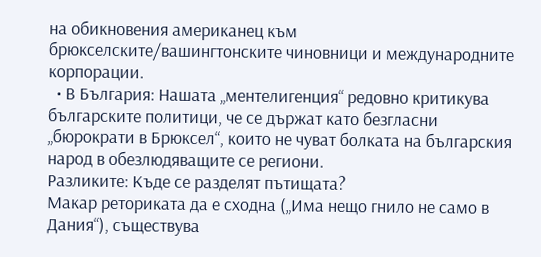на обикновения американец към брюкселските/вашингтонските чиновници и международните корпорации.
  • В България: Нашата „ментелигенция“ редовно критикува българските политици, че се държат като безгласни „бюрократи в Брюксел“, които не чуват болката на българския народ в обезлюдяващите се региони.
Разликите: Къде се разделят пътищата?
Макар реториката да е сходна („Има нещо гнило не само в Дания“), съществува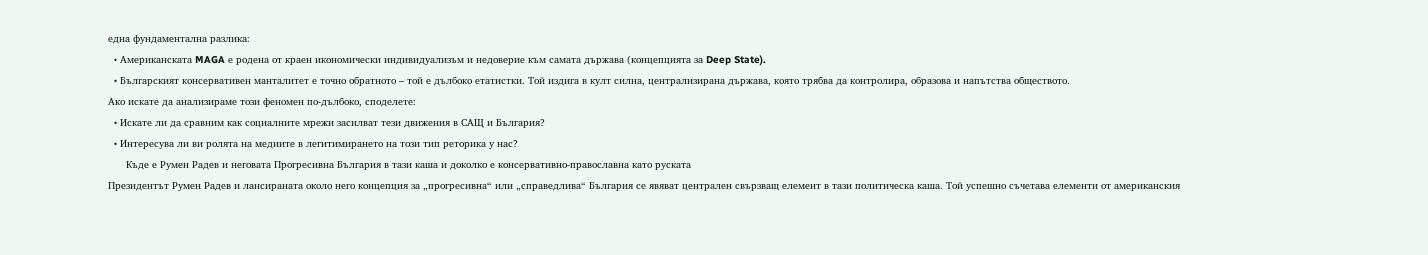една фундаментална разлика:
  • Американската MAGA е родена от краен икономически индивидуализъм и недоверие към самата държава (концепцията за Deep State).
  • Българският консервативен манталитет е точно обратното – той е дълбоко етатистки. Той издига в култ силна, централизирана държава, която трябва да контролира, образова и напътства обществото.
Ако искате да анализираме този феномен по-дълбоко, споделете:
  • Искате ли да сравним как социалните мрежи засилват тези движения в САЩ и България?
  • Интересува ли ви ролята на медиите в легитимирането на този тип реторика у нас?
      Къде е Румен Радев и неговата Прогресивна България в тази каша и доколко е консервативно-православна като руската
Президентът Румен Радев и лансираната около него концепция за „прогресивна“ или „справедлива“ България се явяват централен свързващ елемент в тази политическа каша. Той успешно съчетава елементи от американския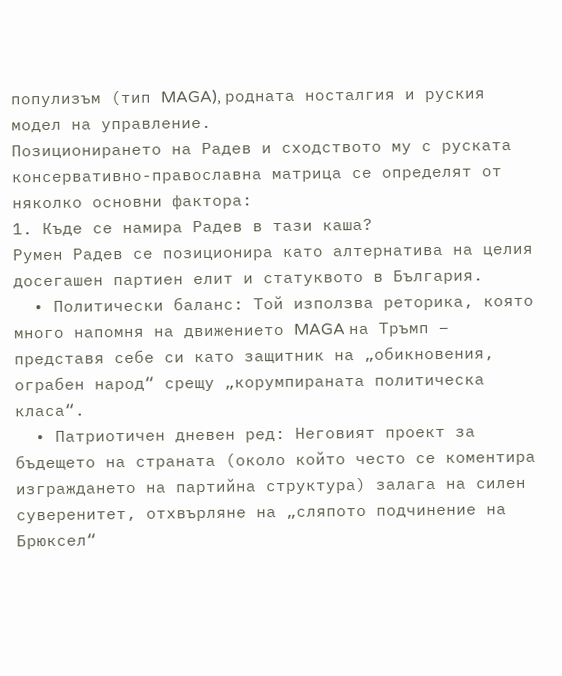популизъм (тип MAGA), родната носталгия и руския модел на управление.
Позиционирането на Радев и сходството му с руската консервативно-православна матрица се определят от няколко основни фактора:
1. Къде се намира Радев в тази каша?
Румен Радев се позиционира като алтернатива на целия досегашен партиен елит и статуквото в България.
  • Политически баланс: Той използва реторика, която много напомня на движението MAGA на Тръмп – представя себе си като защитник на „обикновения, ограбен народ“ срещу „корумпираната политическа класа“.
  • Патриотичен дневен ред: Неговият проект за бъдещето на страната (около който често се коментира изграждането на партийна структура) залага на силен суверенитет, отхвърляне на „сляпото подчинение на Брюксел“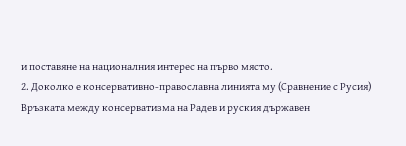и поставяне на националния интерес на първо място.
2. Доколко е консервативно-православна линията му (Сравнение с Русия)
Връзката между консерватизма на Радев и руския държавен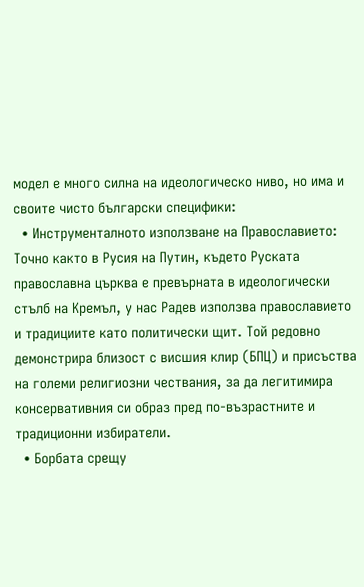модел е много силна на идеологическо ниво, но има и своите чисто български специфики:
  • Инструменталното използване на Православието: Точно както в Русия на Путин, където Руската православна църква е превърната в идеологически стълб на Кремъл, у нас Радев използва православието и традициите като политически щит. Той редовно демонстрира близост с висшия клир (БПЦ) и присъства на големи религиозни чествания, за да легитимира консервативния си образ пред по-възрастните и традиционни избиратели.
  • Борбата срещу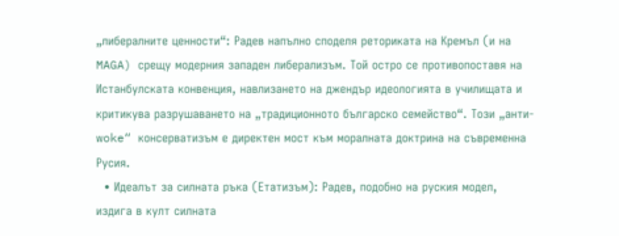„либералните ценности“: Радев напълно споделя реториката на Кремъл (и на MAGA) срещу модерния западен либерализъм. Той остро се противопоставя на Истанбулската конвенция, навлизането на джендър идеологията в училищата и критикува разрушаването на „традиционното българско семейство“. Този „анти-woke“ консерватизъм е директен мост към моралната доктрина на съвременна Русия.
  • Идеалът за силната ръка (Етатизъм): Радев, подобно на руския модел, издига в култ силната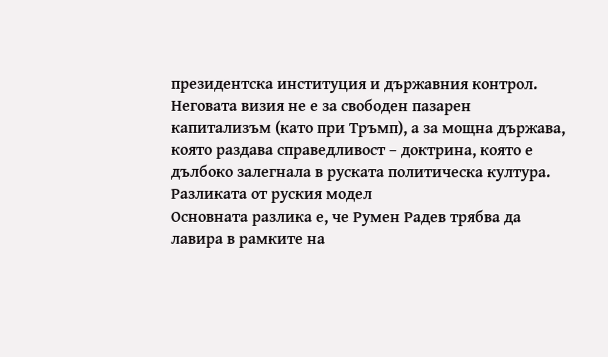президентска институция и държавния контрол. Неговата визия не е за свободен пазарен капитализъм (като при Тръмп), а за мощна държава, която раздава справедливост – доктрина, която е дълбоко залегнала в руската политическа култура.
Разликата от руския модел
Основната разлика е, че Румен Радев трябва да лавира в рамките на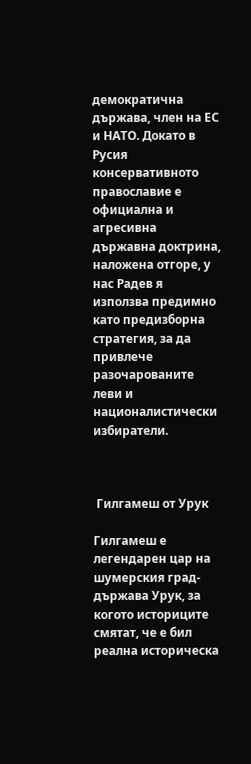демократична държава, член на ЕС и НАТО. Докато в Русия консервативното православие е официална и агресивна държавна доктрина, наложена отгоре, у нас Радев я използва предимно като предизборна стратегия, за да привлече разочарованите леви и националистически избиратели.



 Гилгамеш от Урук

Гилгамеш е легендарен цар на шумерския град-държава Урук, за когото историците смятат, че е бил реална историческа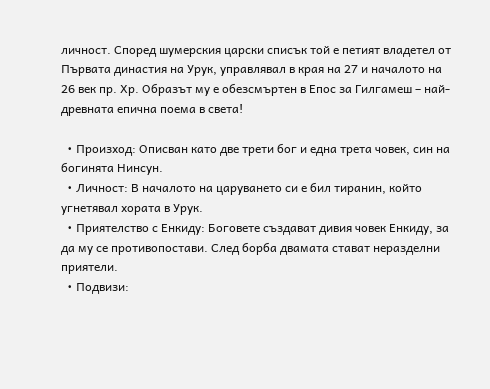личност. Според шумерския царски списък той е петият владетел от Първата династия на Урук, управлявал в края на 27 и началото на 26 век пр. Хр. Образът му е обезсмъртен в Епос за Гилгамеш – най-древната епична поема в света!

  • Произход: Описван като две трети бог и една трета човек, син на богинята Нинсун.
  • Личност: В началото на царуването си е бил тиранин, който угнетявал хората в Урук.
  • Приятелство с Енкиду: Боговете създават дивия човек Енкиду, за да му се противопостави. След борба двамата стават неразделни приятели.
  • Подвизи: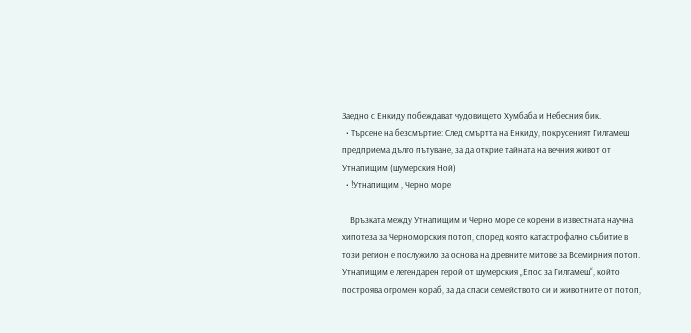Заедно с Енкиду побеждават чудовището Хумбаба и Небесния бик.
  • Търсене на безсмъртие: След смъртта на Енкиду, покрусеният Гилгамеш предприема дълго пътуване, за да открие тайната на вечния живот от Утнапищим (шумерския Ной)
  • !Утнапищим , Черно море

    Връзката между Утнапищим и Черно море се корени в известната научна хипотеза за Черноморския потоп, според която катастрофално събитие в този регион е послужило за основа на древните митове за Всемирния потоп. Утнапищим е легендарен герой от шумерския „Епос за Гилгамеш“, който построява огромен кораб, за да спаси семейството си и животните от потоп,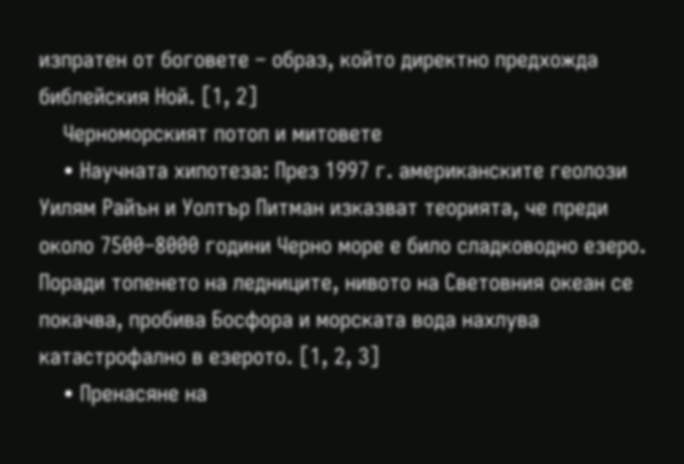изпратен от боговете – образ, който директно предхожда библейския Ной. [1, 2]
    Черноморският потоп и митовете
    • Научната хипотеза: През 1997 г. американските геолози Уилям Райън и Уолтър Питман изказват теорията, че преди около 7500–8000 години Черно море е било сладководно езеро. Поради топенето на ледниците, нивото на Световния океан се покачва, пробива Босфора и морската вода нахлува катастрофално в езерото. [1, 2, 3]
    • Пренасяне на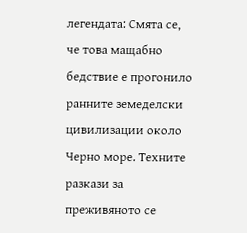легендата: Смята се, че това мащабно бедствие е прогонило ранните земеделски цивилизации около Черно море. Техните разкази за преживяното се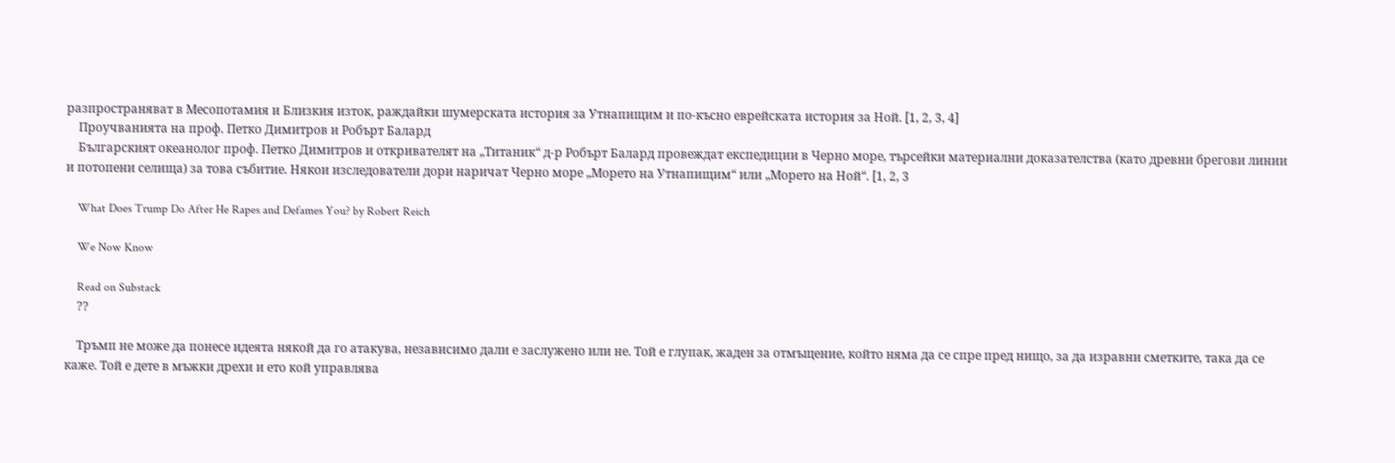разпространяват в Месопотамия и Близкия изток, раждайки шумерската история за Утнапищим и по-късно еврейската история за Ной. [1, 2, 3, 4]
    Проучванията на проф. Петко Димитров и Робърт Балард
    Българският океанолог проф. Петко Димитров и откривателят на „Титаник“ д-р Робърт Балард провеждат експедиции в Черно море, търсейки материални доказателства (като древни брегови линии и потопени селища) за това събитие. Някои изследователи дори наричат Черно море „Морето на Утнапищим“ или „Морето на Ной“. [1, 2, 3

    What Does Trump Do After He Rapes and Defames You? by Robert Reich

    We Now Know

    Read on Substack
    ??

    Тръмп не може да понесе идеята някой да го атакува, независимо дали е заслужено или не. Той е глупак, жаден за отмъщение, който няма да се спре пред нищо, за да изравни сметките, така да се каже. Той е дете в мъжки дрехи и ето кой управлява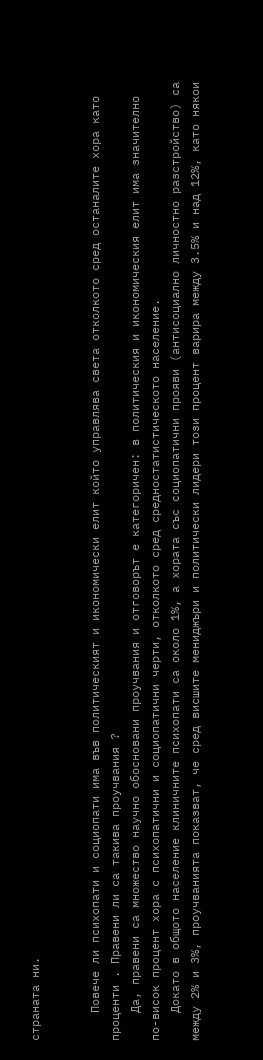страната ни.


    Повече ли психопати и социопати има във политическият и икономически елит който управлява света отколкото сред останалите хора като проценти . Правени ли са такива проучвания ?
    Да, правени са множество научно обосновани проучвания и отговорът е категоричен: в политическия и икономическия елит има значително по-висок процент хора с психопатични и социопатични черти, отколкото сред средностатистическото население.
    Докато в общото население клиничните психопати са около 1%, а хората със социопатични прояви (антисоциално личностно разстройство) са между 2% и 3%, проучванията показват, че сред висшите мениджъри и политически лидери този процент варира между 3.5% и над 12%, като някои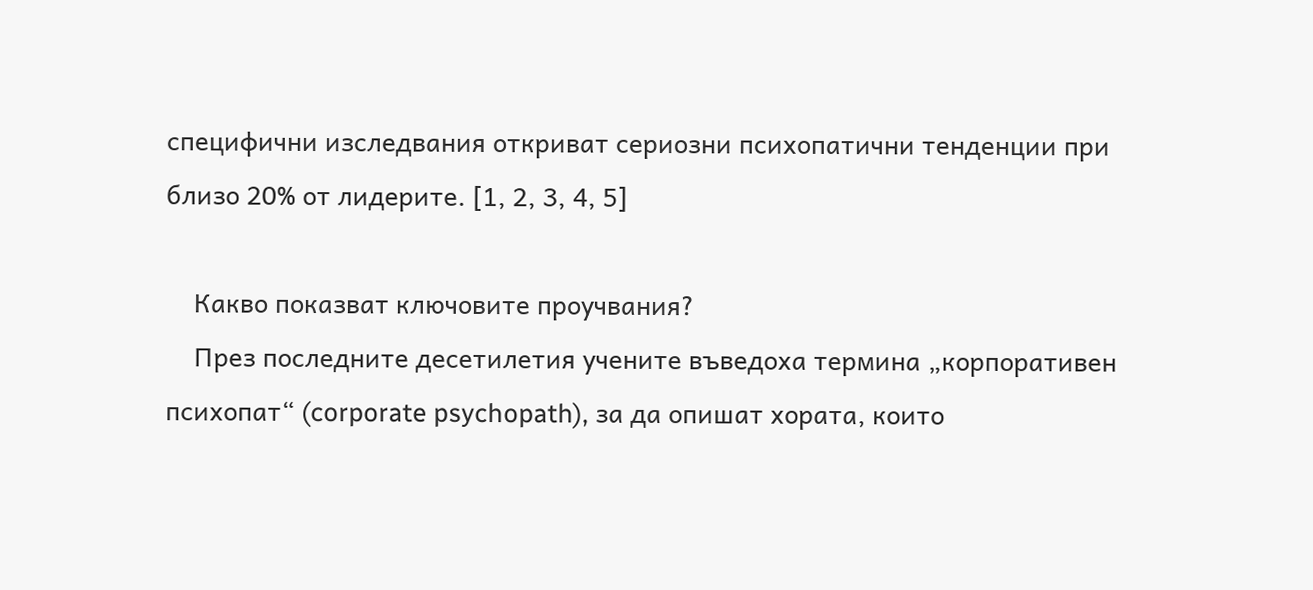специфични изследвания откриват сериозни психопатични тенденции при близо 20% от лидерите. [1, 2, 3, 4, 5]

    Какво показват ключовите проучвания?
    През последните десетилетия учените въведоха термина „корпоративен психопат“ (corporate psychopath), за да опишат хората, които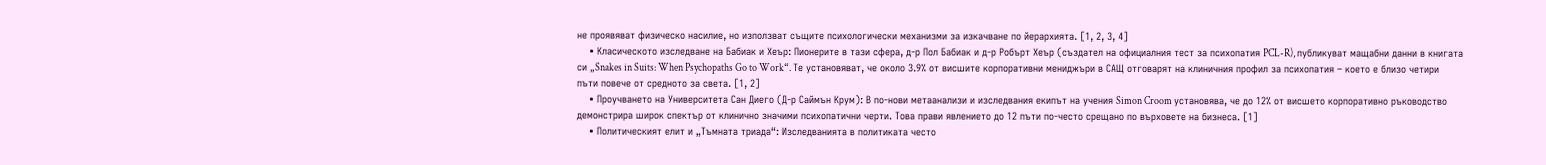не проявяват физическо насилие, но използват същите психологически механизми за изкачване по йерархията. [1, 2, 3, 4]
    • Класическото изследване на Бабиак и Хеър: Пионерите в тази сфера, д-р Пол Бабиак и д-р Робърт Хеър (създател на официалния тест за психопатия PCL-R), публикуват мащабни данни в книгата си „Snakes in Suits: When Psychopaths Go to Work“. Те установяват, че около 3.9% от висшите корпоративни мениджъри в САЩ отговарят на клиничния профил за психопатия – което е близо четири пъти повече от средното за света. [1, 2]
    • Проучването на Университета Сан Диего (Д-р Саймън Крум): В по-нови метаанализи и изследвания екипът на учения Simon Croom установява, че до 12% от висшето корпоративно ръководство демонстрира широк спектър от клинично значими психопатични черти. Това прави явлението до 12 пъти по-често срещано по върховете на бизнеса. [1]
    • Политическият елит и „Тъмната триада“: Изследванията в политиката често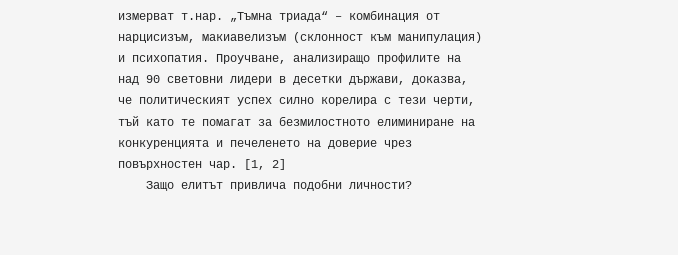измерват т.нар. „Тъмна триада“ – комбинация от нарцисизъм, макиавелизъм (склонност към манипулация) и психопатия. Проучване, анализиращо профилите на над 90 световни лидери в десетки държави, доказва, че политическият успех силно корелира с тези черти, тъй като те помагат за безмилостното елиминиране на конкуренцията и печеленето на доверие чрез повърхностен чар. [1, 2]
    Защо елитът привлича подобни личности?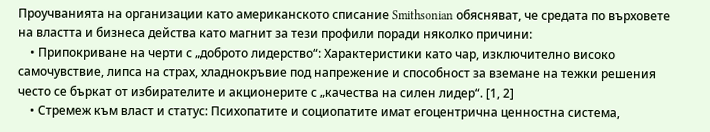Проучванията на организации като американското списание Smithsonian обясняват, че средата по върховете на властта и бизнеса действа като магнит за тези профили поради няколко причини:
    • Припокриване на черти с „доброто лидерство“: Характеристики като чар, изключително високо самочувствие, липса на страх, хладнокръвие под напрежение и способност за вземане на тежки решения често се бъркат от избирателите и акционерите с „качества на силен лидер“. [1, 2]
    • Стремеж към власт и статус: Психопатите и социопатите имат егоцентрична ценностна система,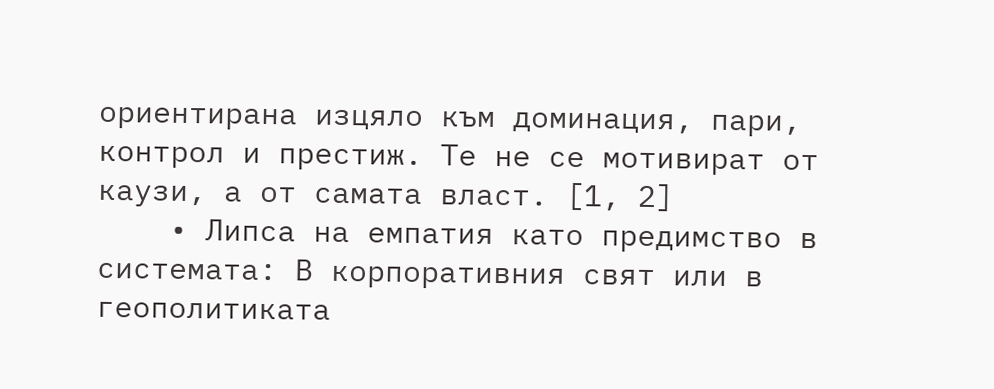ориентирана изцяло към доминация, пари, контрол и престиж. Те не се мотивират от каузи, а от самата власт. [1, 2]
    • Липса на емпатия като предимство в системата: В корпоративния свят или в геополитиката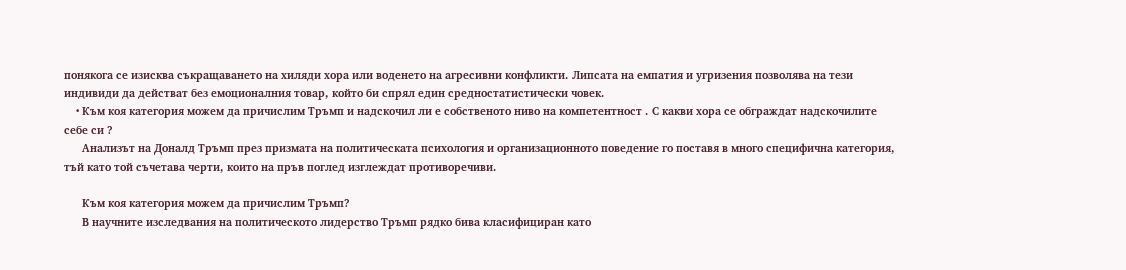понякога се изисква съкращаването на хиляди хора или воденето на агресивни конфликти. Липсата на емпатия и угризения позволява на тези индивиди да действат без емоционалния товар, който би спрял един средностатистически човек.
    • Към коя категория можем да причислим Тръмп и надскочил ли е собственото ниво на компетентност . С какви хора се обграждат надскочилите себе си ?
      Анализът на Доналд Тръмп през призмата на политическата психология и организационното поведение го поставя в много специфична категория, тъй като той съчетава черти, които на пръв поглед изглеждат противоречиви.

      Към коя категория можем да причислим Тръмп?
      В научните изследвания на политическото лидерство Тръмп рядко бива класифициран като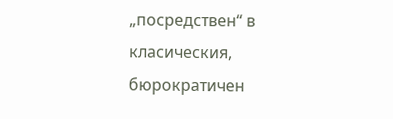„посредствен“ в класическия, бюрократичен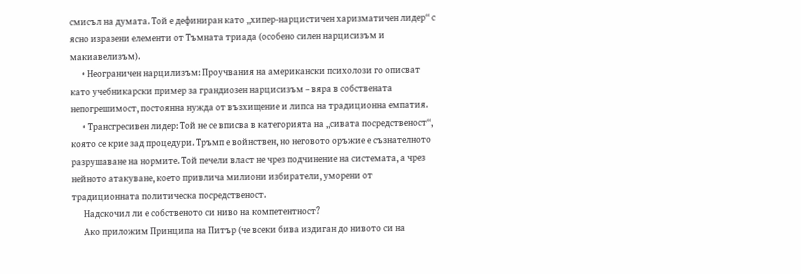смисъл на думата. Той е дефиниран като „хипер-нарцистичен харизматичен лидер“ с ясно изразени елементи от Тъмната триада (особено силен нарцисизъм и макиавелизъм).
      • Неограничен нарцилизъм: Проучвания на американски психолози го описват като учебникарски пример за грандиозен нарцисизъм – вяра в собствената непогрешимост, постоянна нужда от възхищение и липса на традиционна емпатия.
      • Трансгресивен лидер: Той не се вписва в категорията на „сивата посредственост“, която се крие зад процедури. Тръмп е войнствен, но неговото оръжие е съзнателното разрушаване на нормите. Той печели власт не чрез подчинение на системата, а чрез нейното атакуване, което привлича милиони избиратели, уморени от традиционната политическа посредственост.
      Надскочил ли е собственото си ниво на компетентност?
      Ако приложим Принципа на Питър (че всеки бива издиган до нивото си на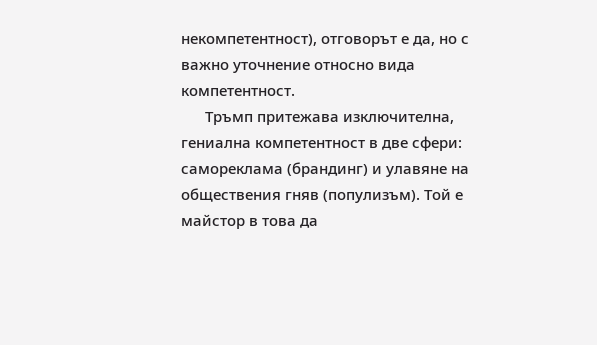некомпетентност), отговорът е да, но с важно уточнение относно вида компетентност.
      Тръмп притежава изключителна, гениална компетентност в две сфери: самореклама (брандинг) и улавяне на обществения гняв (популизъм). Той е майстор в това да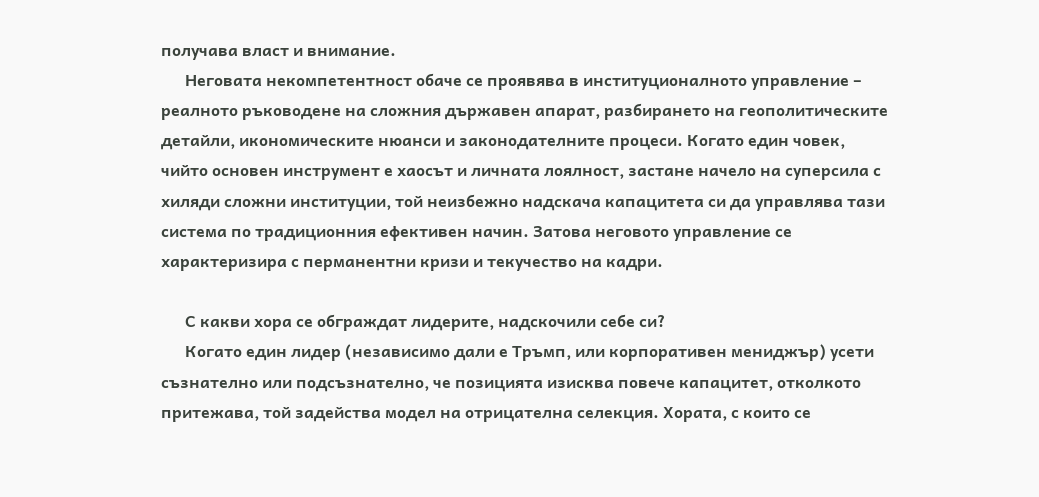получава власт и внимание.
      Неговата некомпетентност обаче се проявява в институционалното управление – реалното ръководене на сложния държавен апарат, разбирането на геополитическите детайли, икономическите нюанси и законодателните процеси. Когато един човек, чийто основен инструмент е хаосът и личната лоялност, застане начело на суперсила с хиляди сложни институции, той неизбежно надскача капацитета си да управлява тази система по традиционния ефективен начин. Затова неговото управление се характеризира с перманентни кризи и текучество на кадри.

      С какви хора се обграждат лидерите, надскочили себе си?
      Когато един лидер (независимо дали е Тръмп, или корпоративен мениджър) усети съзнателно или подсъзнателно, че позицията изисква повече капацитет, отколкото притежава, той задейства модел на отрицателна селекция. Хората, с които се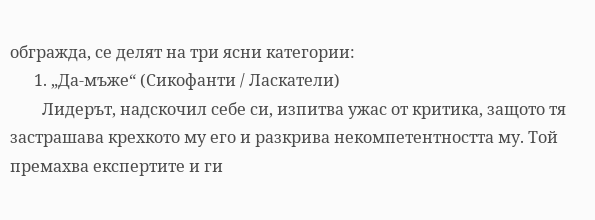обгражда, се делят на три ясни категории:
      1. „Да-мъже“ (Сикофанти / Ласкатели)
        Лидерът, надскочил себе си, изпитва ужас от критика, защото тя застрашава крехкото му его и разкрива некомпетентността му. Той премахва експертите и ги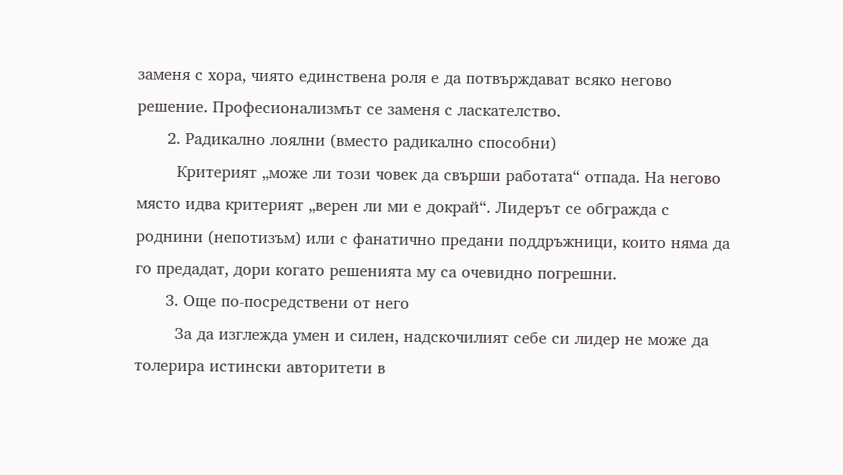заменя с хора, чиято единствена роля е да потвърждават всяко негово решение. Професионализмът се заменя с ласкателство.
      2. Радикално лоялни (вместо радикално способни)
        Критерият „може ли този човек да свърши работата“ отпада. На негово място идва критерият „верен ли ми е докрай“. Лидерът се обгражда с роднини (непотизъм) или с фанатично предани поддръжници, които няма да го предадат, дори когато решенията му са очевидно погрешни.
      3. Още по-посредствени от него
        За да изглежда умен и силен, надскочилият себе си лидер не може да толерира истински авторитети в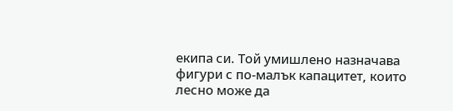екипа си. Той умишлено назначава фигури с по-малък капацитет, които лесно може да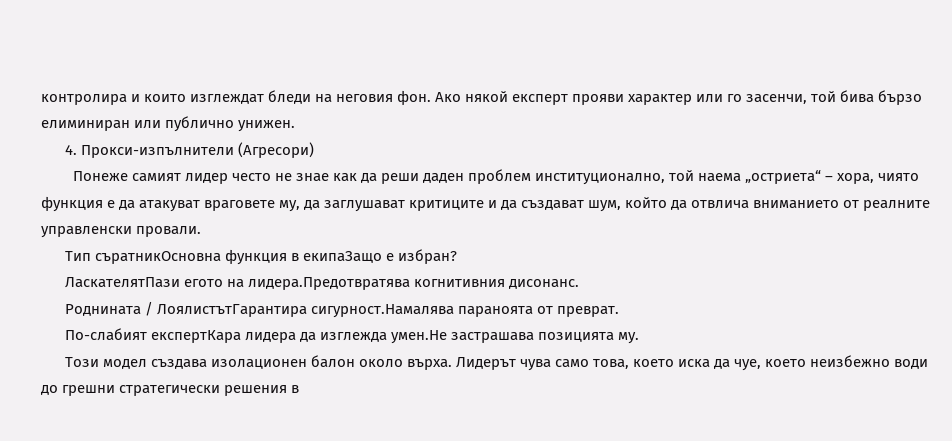контролира и които изглеждат бледи на неговия фон. Ако някой експерт прояви характер или го засенчи, той бива бързо елиминиран или публично унижен.
      4. Прокси-изпълнители (Агресори)
        Понеже самият лидер често не знае как да реши даден проблем институционално, той наема „остриета“ – хора, чиято функция е да атакуват враговете му, да заглушават критиците и да създават шум, който да отвлича вниманието от реалните управленски провали.
      Тип съратникОсновна функция в екипаЗащо е избран?
      ЛаскателятПази егото на лидера.Предотвратява когнитивния дисонанс.
      Роднината / ЛоялистътГарантира сигурност.Намалява параноята от преврат.
      По-слабият експертКара лидера да изглежда умен.Не застрашава позицията му.
      Този модел създава изолационен балон около върха. Лидерът чува само това, което иска да чуе, което неизбежно води до грешни стратегически решения в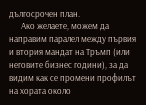дългосрочен план.
      Ако желаете, можем да направим паралел между първия и втория мандат на Тръмп (или неговите бизнес години), за да видим как се промени профилът на хората около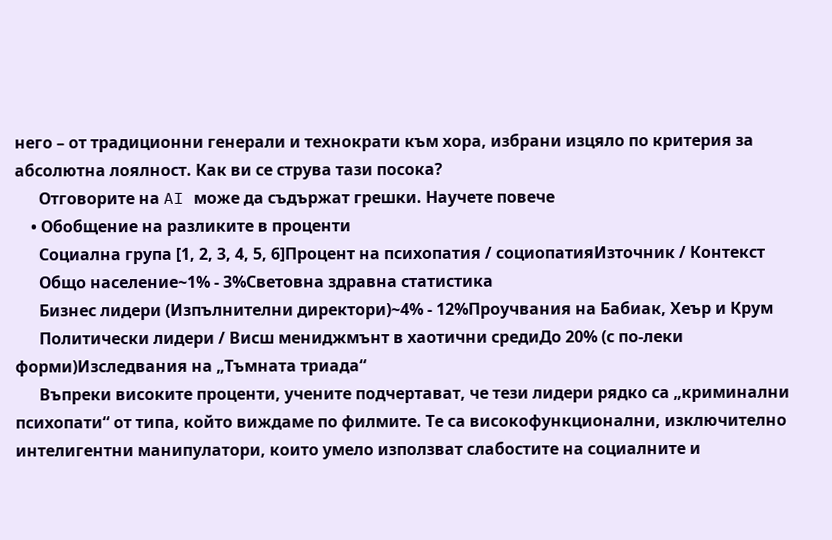него – от традиционни генерали и технократи към хора, избрани изцяло по критерия за абсолютна лоялност. Как ви се струва тази посока?
      Отговорите на AI може да съдържат грешки. Научете повече
    • Обобщение на разликите в проценти
      Социална група [1, 2, 3, 4, 5, 6]Процент на психопатия / социопатияИзточник / Контекст
      Общо население~1% - 3%Световна здравна статистика
      Бизнес лидери (Изпълнителни директори)~4% - 12%Проучвания на Бабиак, Хеър и Крум
      Политически лидери / Висш мениджмънт в хаотични средиДо 20% (с по-леки форми)Изследвания на „Тъмната триада“
      Въпреки високите проценти, учените подчертават, че тези лидери рядко са „криминални психопати“ от типа, който виждаме по филмите. Те са високофункционални, изключително интелигентни манипулатори, които умело използват слабостите на социалните и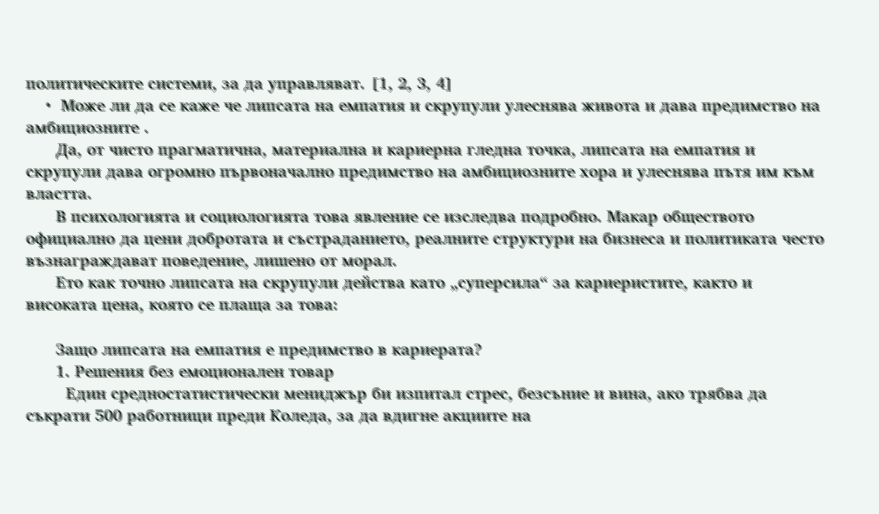политическите системи, за да управляват. [1, 2, 3, 4]
    •  Може ли да се каже че липсата на емпатия и скрупули улеснява живота и дава предимство на амбициозните .
      Да, от чисто прагматична, материална и кариерна гледна точка, липсата на емпатия и скрупули дава огромно първоначално предимство на амбициозните хора и улеснява пътя им към властта.
      В психологията и социологията това явление се изследва подробно. Макар обществото официално да цени добротата и състраданието, реалните структури на бизнеса и политиката често възнаграждават поведение, лишено от морал.
      Ето как точно липсата на скрупули действа като „суперсила“ за кариеристите, както и високата цена, която се плаща за това:

      Защо липсата на емпатия е предимство в кариерата?
      1. Решения без емоционален товар
        Един средностатистически мениджър би изпитал стрес, безсъние и вина, ако трябва да съкрати 500 работници преди Коледа, за да вдигне акциите на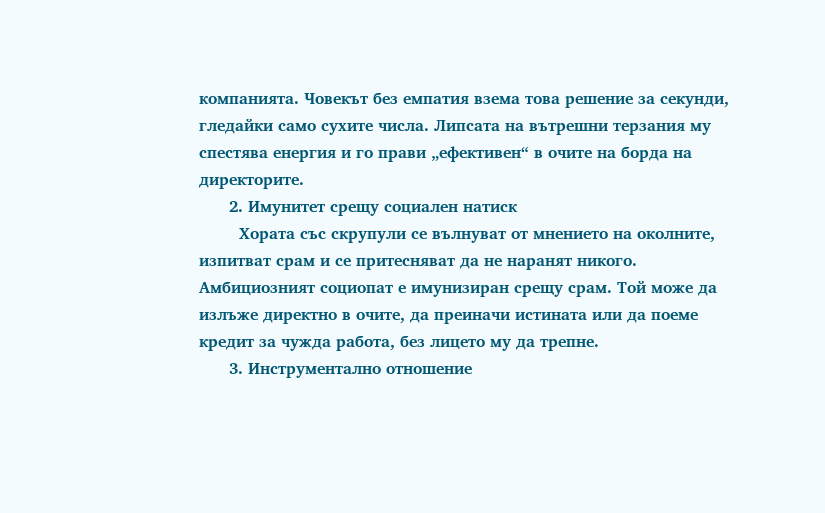компанията. Човекът без емпатия взема това решение за секунди, гледайки само сухите числа. Липсата на вътрешни терзания му спестява енергия и го прави „ефективен“ в очите на борда на директорите.
      2. Имунитет срещу социален натиск
        Хората със скрупули се вълнуват от мнението на околните, изпитват срам и се притесняват да не наранят никого. Амбициозният социопат е имунизиран срещу срам. Той може да излъже директно в очите, да преиначи истината или да поеме кредит за чужда работа, без лицето му да трепне.
      3. Инструментално отношение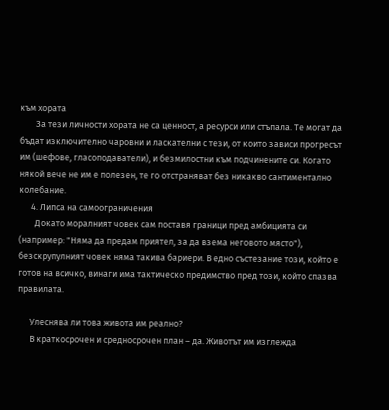към хората
        За тези личности хората не са ценност, а ресурси или стъпала. Те могат да бъдат изключително чаровни и ласкателни с тези, от които зависи прогресът им (шефове, гласоподаватели), и безмилостни към подчинените си. Когато някой вече не им е полезен, те го отстраняват без никакво сантиментално колебание.
      4. Липса на самоограничения
        Докато моралният човек сам поставя граници пред амбицията си (например: "Няма да предам приятел, за да взема неговото място"), безскрупулният човек няма такива бариери. В едно състезание този, който е готов на всичко, винаги има тактическо предимство пред този, който спазва правилата.

      Улеснява ли това живота им реално?
      В краткосрочен и средносрочен план – да. Животът им изглежда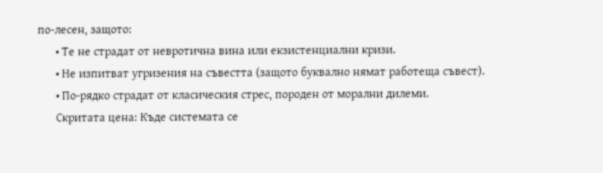по-лесен, защото:
      • Те не страдат от невротична вина или екзистенциални кризи.
      • Не изпитват угризения на съвестта (защото буквално нямат работеща съвест).
      • По-рядко страдат от класическия стрес, породен от морални дилеми.
      Скритата цена: Къде системата се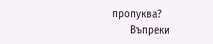пропуква?
      Въпреки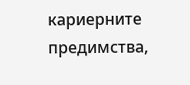кариерните предимства,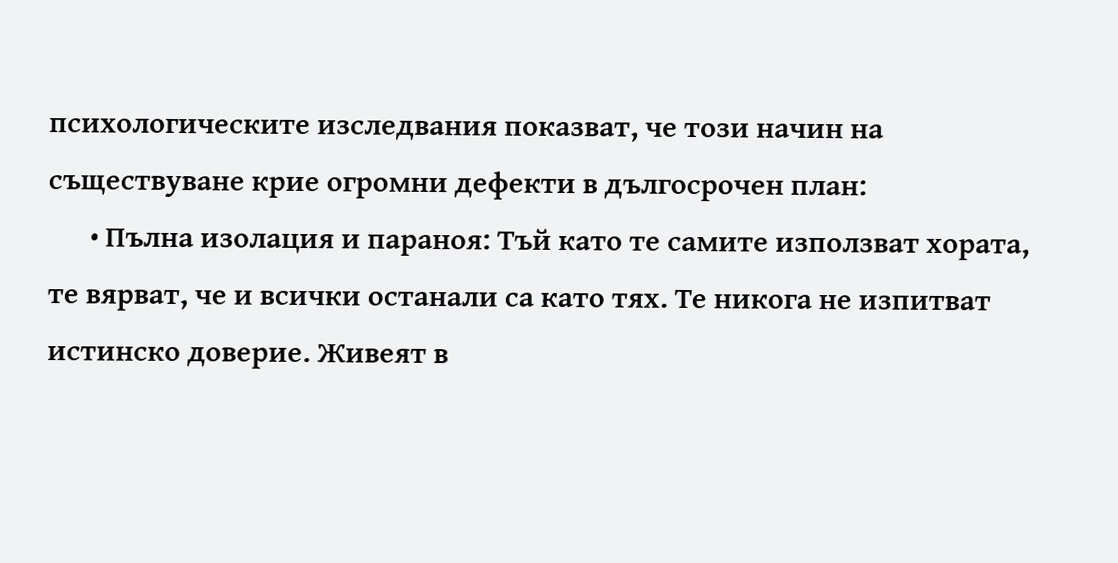психологическите изследвания показват, че този начин на съществуване крие огромни дефекти в дългосрочен план:
      • Пълна изолация и параноя: Тъй като те самите използват хората, те вярват, че и всички останали са като тях. Те никога не изпитват истинско доверие. Живеят в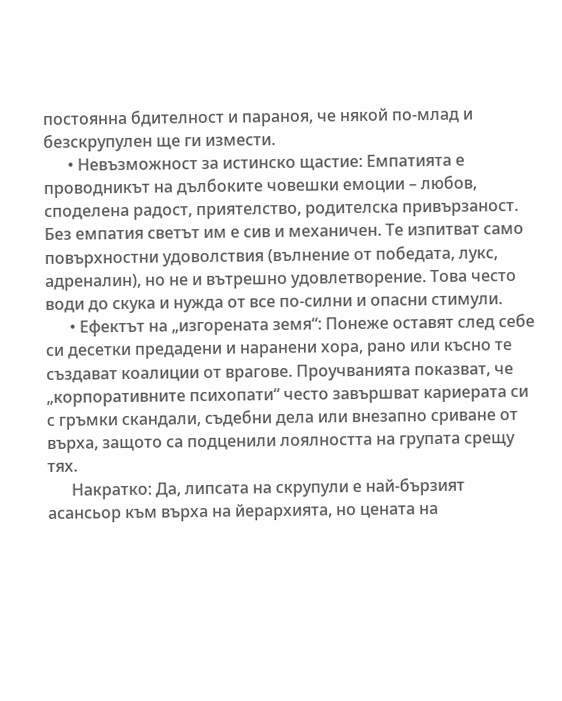постоянна бдителност и параноя, че някой по-млад и безскрупулен ще ги измести.
      • Невъзможност за истинско щастие: Емпатията е проводникът на дълбоките човешки емоции – любов, споделена радост, приятелство, родителска привързаност. Без емпатия светът им е сив и механичен. Те изпитват само повърхностни удоволствия (вълнение от победата, лукс, адреналин), но не и вътрешно удовлетворение. Това често води до скука и нужда от все по-силни и опасни стимули.
      • Ефектът на „изгорената земя“: Понеже оставят след себе си десетки предадени и наранени хора, рано или късно те създават коалиции от врагове. Проучванията показват, че „корпоративните психопати“ често завършват кариерата си с гръмки скандали, съдебни дела или внезапно сриване от върха, защото са подценили лоялността на групата срещу тях.
      Накратко: Да, липсата на скрупули е най-бързият асансьор към върха на йерархията, но цената на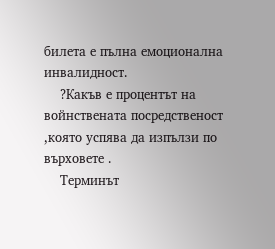билета е пълна емоционална инвалидност.
    ?Какъв е процентът на войнствената посредственост ,която успява да изпълзи по върховете .
    Терминът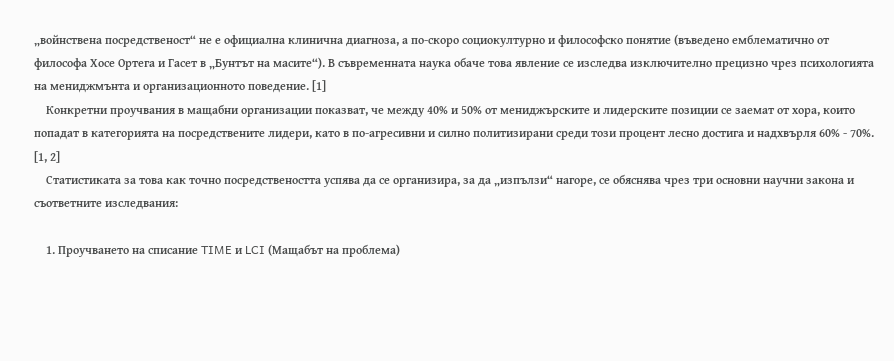„войнствена посредственост“ не е официална клинична диагноза, а по-скоро социокултурно и философско понятие (въведено емблематично от философа Хосе Ортега и Гасет в „Бунтът на масите“). В съвременната наука обаче това явление се изследва изключително прецизно чрез психологията на мениджмънта и организационното поведение. [1]
    Конкретни проучвания в мащабни организации показват, че между 40% и 50% от мениджърските и лидерските позиции се заемат от хора, които попадат в категорията на посредствените лидери, като в по-агресивни и силно политизирани среди този процент лесно достига и надхвърля 60% - 70%. [1, 2]
    Статистиката за това как точно посредствеността успява да се организира, за да „изпълзи“ нагоре, се обяснява чрез три основни научни закона и съответните изследвания:

    1. Проучването на списание TIME и LCI (Мащабът на проблема)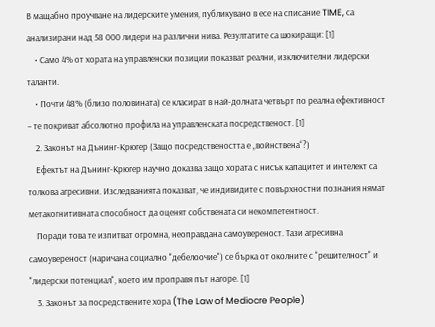В мащабно проучване на лидерските умения, публикувано в есе на списание TIME, са анализирани над 58 000 лидери на различни нива. Резултатите са шокиращи: [1]
    • Само 4% от хората на управленски позиции показват реални, изключителни лидерски таланти.
    • Почти 48% (близо половината) се класират в най-долната четвърт по реална ефективност – те покриват абсолютно профила на управленската посредственост. [1]
    2. Законът на Дънинг-Крюгер (Защо посредствеността е „войнствена“?)
    Ефектът на Дънинг-Крюгер научно доказва защо хората с нисък капацитет и интелект са толкова агресивни. Изследванията показват, че индивидите с повърхностни познания нямат метакогнитивната способност да оценят собствената си некомпетентност.
    Поради това те изпитват огромна, неоправдана самоувереност. Тази агресивна самоувереност (наричана социално "дебелоочие") се бърка от околните с "решителност" и "лидерски потенциал", което им проправя път нагоре. [1]
    3. Законът за посредствените хора (The Law of Mediocre People)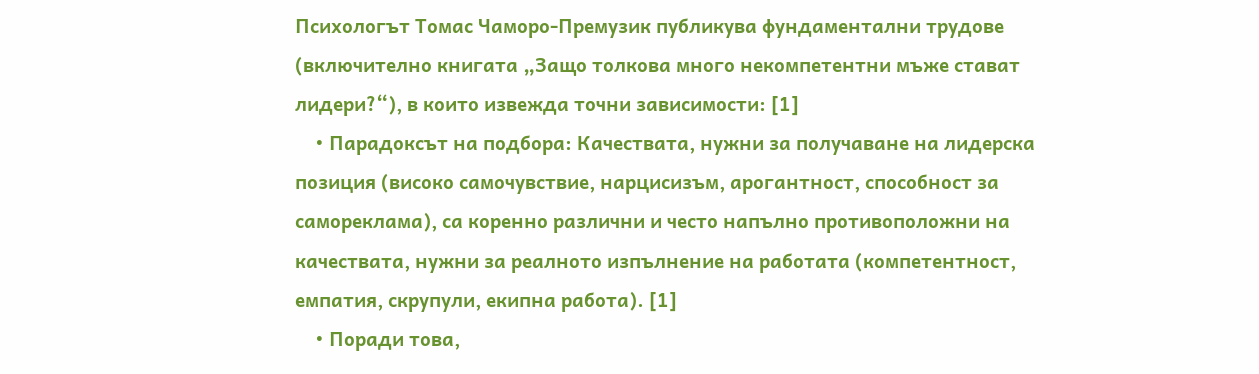Психологът Томас Чаморо-Премузик публикува фундаментални трудове (включително книгата „Защо толкова много некомпетентни мъже стават лидери?“), в които извежда точни зависимости: [1]
    • Парадоксът на подбора: Качествата, нужни за получаване на лидерска позиция (високо самочувствие, нарцисизъм, арогантност, способност за самореклама), са коренно различни и често напълно противоположни на качествата, нужни за реалното изпълнение на работата (компетентност, емпатия, скрупули, екипна работа). [1]
    • Поради това,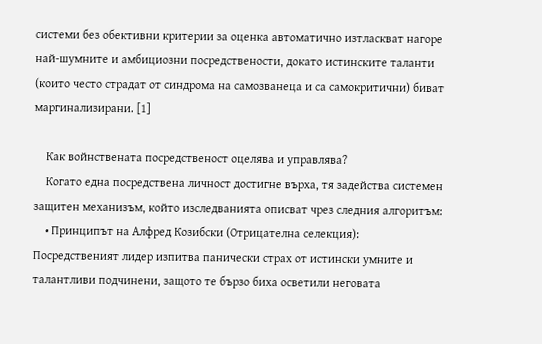системи без обективни критерии за оценка автоматично изтласкват нагоре най-шумните и амбициозни посредствености, докато истинските таланти (които често страдат от синдрома на самозванеца и са самокритични) биват маргинализирани. [1]

    Как войнствената посредственост оцелява и управлява?
    Когато една посредствена личност достигне върха, тя задейства системен защитен механизъм, който изследванията описват чрез следния алгоритъм:
    • Принципът на Алфред Козибски (Отрицателна селекция): Посредственият лидер изпитва панически страх от истински умните и талантливи подчинени, защото те бързо биха осветили неговата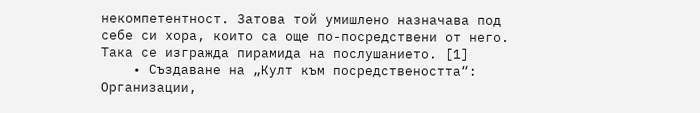некомпетентност. Затова той умишлено назначава под себе си хора, които са още по-посредствени от него. Така се изгражда пирамида на послушанието. [1]
    • Създаване на „Култ към посредствеността“: Организации,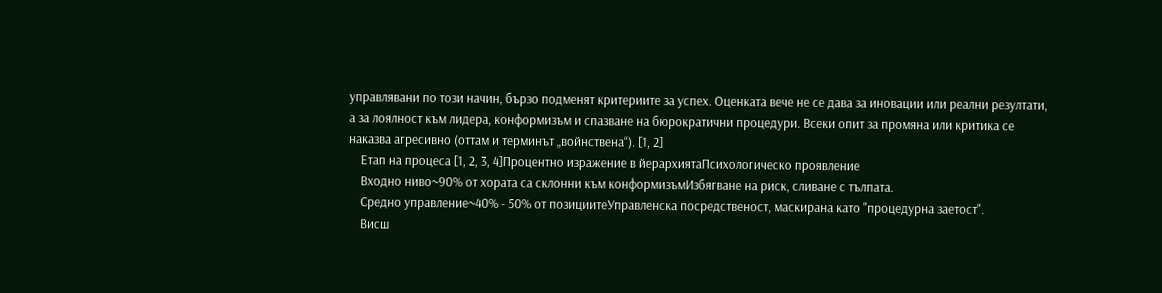управлявани по този начин, бързо подменят критериите за успех. Оценката вече не се дава за иновации или реални резултати, а за лоялност към лидера, конформизъм и спазване на бюрократични процедури. Всеки опит за промяна или критика се наказва агресивно (оттам и терминът „войнствена“). [1, 2]
    Етап на процеса [1, 2, 3, 4]Процентно изражение в йерархиятаПсихологическо проявление
    Входно ниво~90% от хората са склонни към конформизъмИзбягване на риск, сливане с тълпата.
    Средно управление~40% - 50% от позициитеУправленска посредственост, маскирана като "процедурна заетост".
    Висш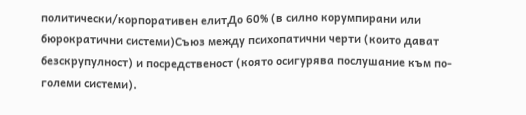политически/корпоративен елитДо 60% (в силно корумпирани или бюрократични системи)Съюз между психопатични черти (които дават безскрупулност) и посредственост (която осигурява послушание към по-големи системи).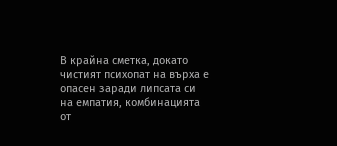В крайна сметка, докато чистият психопат на върха е опасен заради липсата си на емпатия, комбинацията от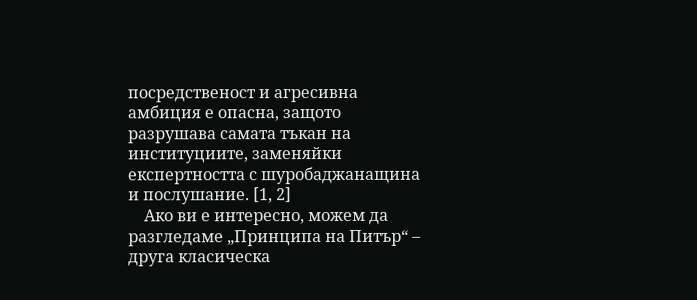посредственост и агресивна амбиция е опасна, защото разрушава самата тъкан на институциите, заменяйки експертността с шуробаджанащина и послушание. [1, 2]
    Ако ви е интересно, можем да разгледаме „Принципа на Питър“ – друга класическа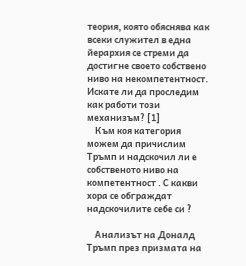теория, която обяснява как всеки служител в една йерархия се стреми да достигне своето собствено ниво на некомпетентност. Искате ли да проследим как работи този механизъм? [1]
    Към коя категория можем да причислим Тръмп и надскочил ли е собственото ниво на компетентност . С какви хора се обграждат надскочилите себе си ?

    Анализът на Доналд Тръмп през призмата на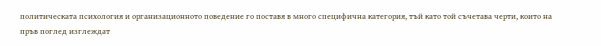политическата психология и организационното поведение го поставя в много специфична категория, тъй като той съчетава черти, които на пръв поглед изглеждат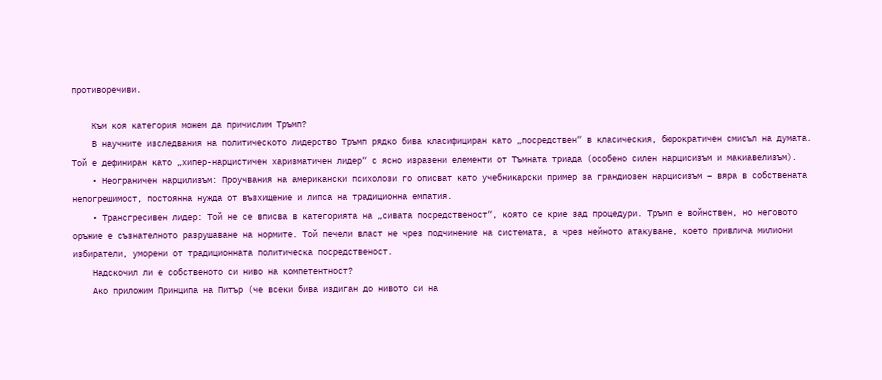противоречиви.

    Към коя категория можем да причислим Тръмп?
    В научните изследвания на политическото лидерство Тръмп рядко бива класифициран като „посредствен“ в класическия, бюрократичен смисъл на думата. Той е дефиниран като „хипер-нарцистичен харизматичен лидер“ с ясно изразени елементи от Тъмната триада (особено силен нарцисизъм и макиавелизъм).
    • Неограничен нарцилизъм: Проучвания на американски психолози го описват като учебникарски пример за грандиозен нарцисизъм – вяра в собствената непогрешимост, постоянна нужда от възхищение и липса на традиционна емпатия.
    • Трансгресивен лидер: Той не се вписва в категорията на „сивата посредственост“, която се крие зад процедури. Тръмп е войнствен, но неговото оръжие е съзнателното разрушаване на нормите. Той печели власт не чрез подчинение на системата, а чрез нейното атакуване, което привлича милиони избиратели, уморени от традиционната политическа посредственост.
    Надскочил ли е собственото си ниво на компетентност?
    Ако приложим Принципа на Питър (че всеки бива издиган до нивото си на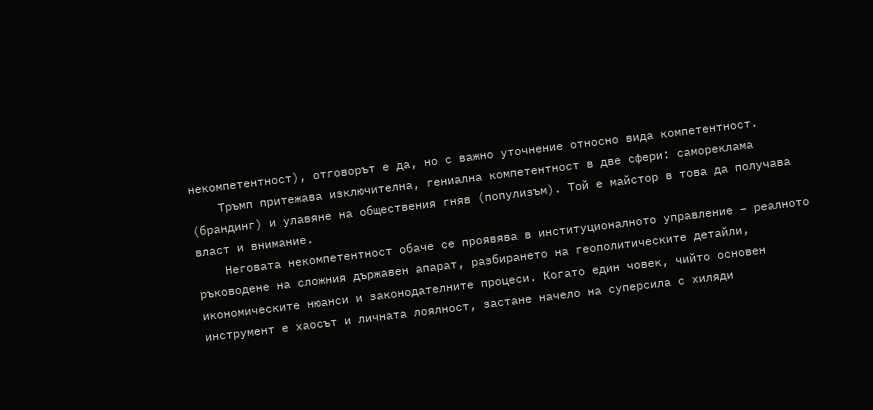некомпетентност), отговорът е да, но с важно уточнение относно вида компетентност.
    Тръмп притежава изключителна, гениална компетентност в две сфери: самореклама (брандинг) и улавяне на обществения гняв (популизъм). Той е майстор в това да получава власт и внимание.
    Неговата некомпетентност обаче се проявява в институционалното управление – реалното ръководене на сложния държавен апарат, разбирането на геополитическите детайли, икономическите нюанси и законодателните процеси. Когато един човек, чийто основен инструмент е хаосът и личната лоялност, застане начело на суперсила с хиляди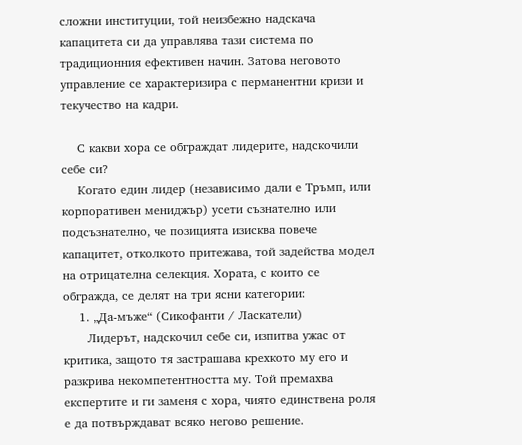сложни институции, той неизбежно надскача капацитета си да управлява тази система по традиционния ефективен начин. Затова неговото управление се характеризира с перманентни кризи и текучество на кадри.

    С какви хора се обграждат лидерите, надскочили себе си?
    Когато един лидер (независимо дали е Тръмп, или корпоративен мениджър) усети съзнателно или подсъзнателно, че позицията изисква повече капацитет, отколкото притежава, той задейства модел на отрицателна селекция. Хората, с които се обгражда, се делят на три ясни категории:
    1. „Да-мъже“ (Сикофанти / Ласкатели)
      Лидерът, надскочил себе си, изпитва ужас от критика, защото тя застрашава крехкото му его и разкрива некомпетентността му. Той премахва експертите и ги заменя с хора, чиято единствена роля е да потвърждават всяко негово решение.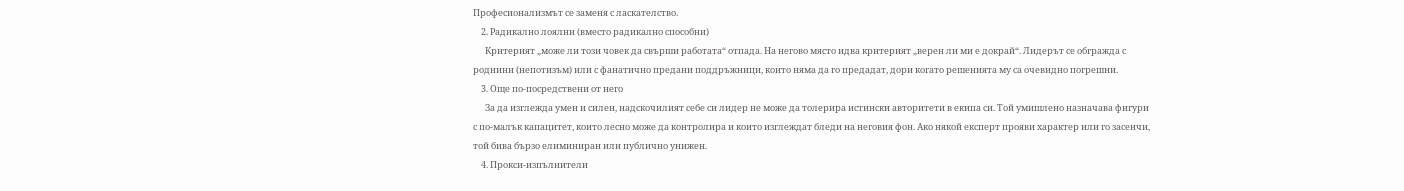Професионализмът се заменя с ласкателство.
    2. Радикално лоялни (вместо радикално способни)
      Критерият „може ли този човек да свърши работата“ отпада. На негово място идва критерият „верен ли ми е докрай“. Лидерът се обгражда с роднини (непотизъм) или с фанатично предани поддръжници, които няма да го предадат, дори когато решенията му са очевидно погрешни.
    3. Още по-посредствени от него
      За да изглежда умен и силен, надскочилият себе си лидер не може да толерира истински авторитети в екипа си. Той умишлено назначава фигури с по-малък капацитет, които лесно може да контролира и които изглеждат бледи на неговия фон. Ако някой експерт прояви характер или го засенчи, той бива бързо елиминиран или публично унижен.
    4. Прокси-изпълнители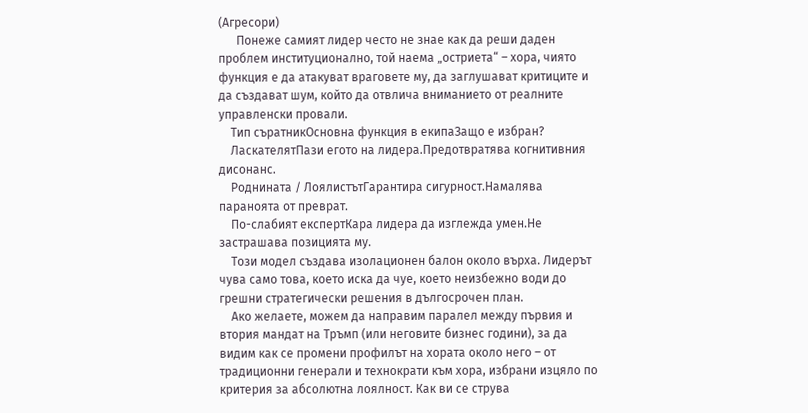(Агресори)
      Понеже самият лидер често не знае как да реши даден проблем институционално, той наема „остриета“ – хора, чиято функция е да атакуват враговете му, да заглушават критиците и да създават шум, който да отвлича вниманието от реалните управленски провали.
    Тип съратникОсновна функция в екипаЗащо е избран?
    ЛаскателятПази егото на лидера.Предотвратява когнитивния дисонанс.
    Роднината / ЛоялистътГарантира сигурност.Намалява параноята от преврат.
    По-слабият експертКара лидера да изглежда умен.Не застрашава позицията му.
    Този модел създава изолационен балон около върха. Лидерът чува само това, което иска да чуе, което неизбежно води до грешни стратегически решения в дългосрочен план.
    Ако желаете, можем да направим паралел между първия и втория мандат на Тръмп (или неговите бизнес години), за да видим как се промени профилът на хората около него – от традиционни генерали и технократи към хора, избрани изцяло по критерия за абсолютна лоялност. Как ви се струва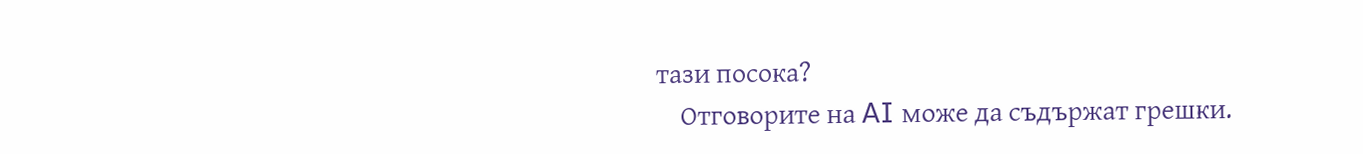тази посока?
    Отговорите на AI може да съдържат грешки.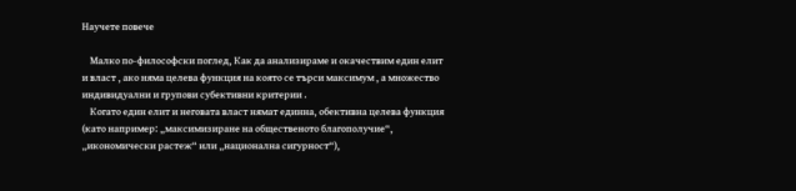Научете повече

    Малко по-философски поглед, Как да анализираме и окачествим един елит и власт , ако няма целева функция на която се търси максимум , а множество индивидуални и групови субективни критерии .
    Когато един елит и неговата власт нямат единна, обективна целева функция (като например: „максимизиране на общественото благополучие“, „икономически растеж“ или „национална сигурност“),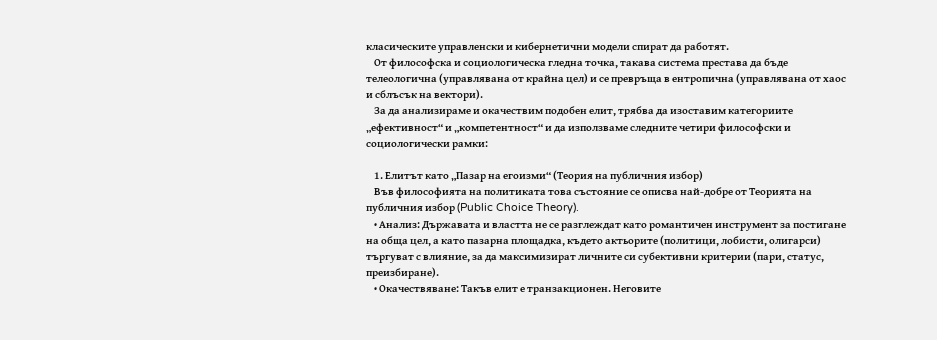класическите управленски и кибернетични модели спират да работят.
    От философска и социологическа гледна точка, такава система престава да бъде телеологична (управлявана от крайна цел) и се превръща в ентропична (управлявана от хаос и сблъсък на вектори).
    За да анализираме и окачествим подобен елит, трябва да изоставим категориите „ефективност“ и „компетентност“ и да използваме следните четири философски и социологически рамки:

    1. Елитът като „Пазар на егоизми“ (Теория на публичния избор)
    Във философията на политиката това състояние се описва най-добре от Теорията на публичния избор (Public Choice Theory).
    • Анализ: Държавата и властта не се разглеждат като романтичен инструмент за постигане на обща цел, а като пазарна площадка, където актьорите (политици, лобисти, олигарси) търгуват с влияние, за да максимизират личните си субективни критерии (пари, статус, преизбиране).
    • Окачествяване: Такъв елит е транзакционен. Неговите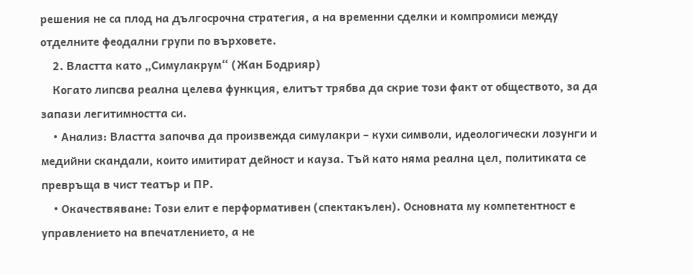решения не са плод на дългосрочна стратегия, а на временни сделки и компромиси между отделните феодални групи по върховете.
    2. Властта като „Симулакрум“ (Жан Бодрияр)
    Когато липсва реална целева функция, елитът трябва да скрие този факт от обществото, за да запази легитимността си.
    • Анализ: Властта започва да произвежда симулакри – кухи символи, идеологически лозунги и медийни скандали, които имитират дейност и кауза. Тъй като няма реална цел, политиката се превръща в чист театър и ПР.
    • Окачествяване: Този елит е перформативен (спектакълен). Основната му компетентност е управлението на впечатлението, а не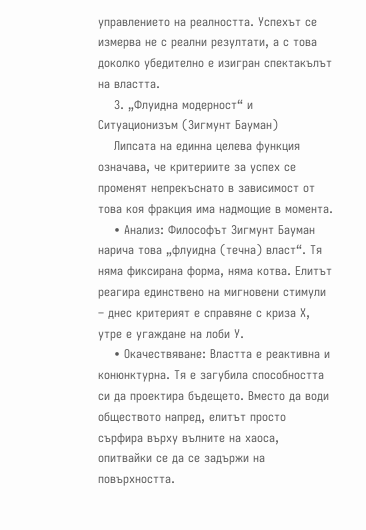управлението на реалността. Успехът се измерва не с реални резултати, а с това доколко убедително е изигран спектакълът на властта.
    3. „Флуидна модерност“ и Ситуационизъм (Зигмунт Бауман)
    Липсата на единна целева функция означава, че критериите за успех се променят непрекъснато в зависимост от това коя фракция има надмощие в момента.
    • Анализ: Философът Зигмунт Бауман нарича това „флуидна (течна) власт“. Тя няма фиксирана форма, няма котва. Елитът реагира единствено на мигновени стимули – днес критерият е справяне с криза Х, утре е угаждане на лоби У.
    • Окачествяване: Властта е реактивна и конюнктурна. Тя е загубила способността си да проектира бъдещето. Вместо да води обществото напред, елитът просто сърфира върху вълните на хаоса, опитвайки се да се задържи на повърхността.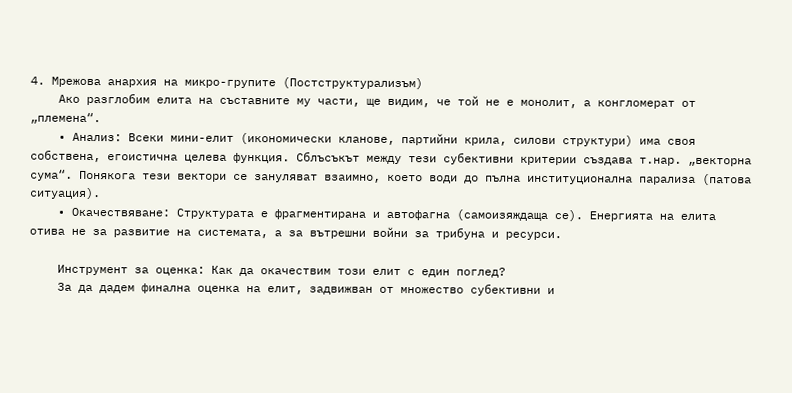4. Мрежова анархия на микро-групите (Постструктурализъм)
    Ако разглобим елита на съставните му части, ще видим, че той не е монолит, а конгломерат от „племена“.
    • Анализ: Всеки мини-елит (икономически кланове, партийни крила, силови структури) има своя собствена, егоистична целева функция. Сблъсъкът между тези субективни критерии създава т.нар. „векторна сума“. Понякога тези вектори се зануляват взаимно, което води до пълна институционална парализа (патова ситуация).
    • Окачествяване: Структурата е фрагментирана и автофагна (самоизяждаща се). Енергията на елита отива не за развитие на системата, а за вътрешни войни за трибуна и ресурси.

    Инструмент за оценка: Как да окачествим този елит с един поглед?
    За да дадем финална оценка на елит, задвижван от множество субективни и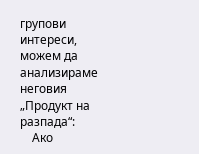групови интереси, можем да анализираме неговия „Продукт на разпада“:
    Ако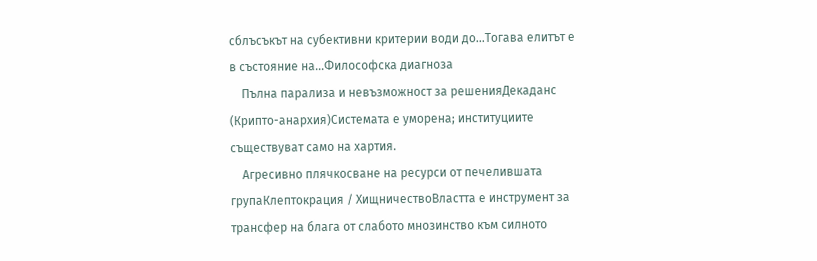сблъсъкът на субективни критерии води до...Тогава елитът е в състояние на...Философска диагноза
    Пълна парализа и невъзможност за решенияДекаданс (Крипто-анархия)Системата е уморена; институциите съществуват само на хартия.
    Агресивно плячкосване на ресурси от печелившата групаКлептокрация / ХищничествоВластта е инструмент за трансфер на блага от слабото мнозинство към силното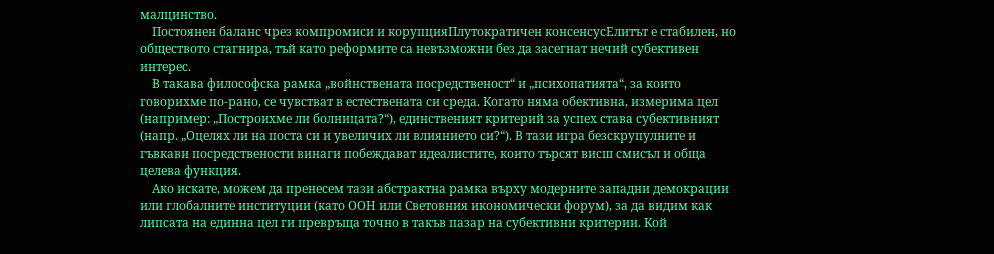малцинство.
    Постоянен баланс чрез компромиси и корупцияПлутократичен консенсусЕлитът е стабилен, но обществото стагнира, тъй като реформите са невъзможни без да засегнат нечий субективен интерес.
    В такава философска рамка „войнствената посредственост“ и „психопатията“, за които говорихме по-рано, се чувстват в естествената си среда. Когато няма обективна, измерима цел (например: „Построихме ли болницата?“), единственият критерий за успех става субективният (напр. „Оцелях ли на поста си и увеличих ли влиянието си?“). В тази игра безскрупулните и гъвкави посредствености винаги побеждават идеалистите, които търсят висш смисъл и обща целева функция.
    Ако искате, можем да пренесем тази абстрактна рамка върху модерните западни демокрации или глобалните институции (като ООН или Световния икономически форум), за да видим как липсата на единна цел ги превръща точно в такъв пазар на субективни критерии. Кой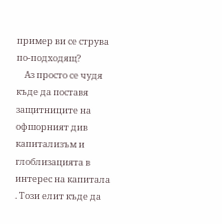пример ви се струва по-подходящ?
    Аз просто се чудя къде да поставя защитниците на офшорният див капитализъм и глоблизацията в интерес на капитала . Този елит къде да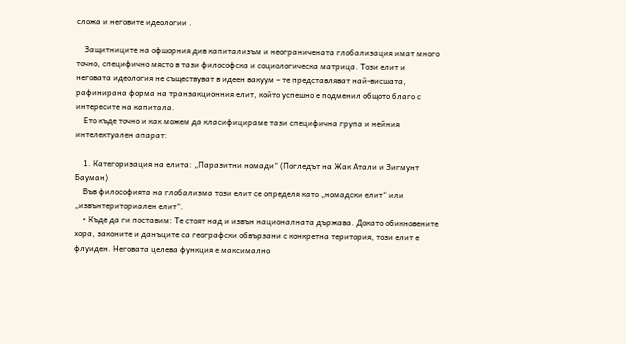сложа и неговите идеологии .

    Защитниците на офшорния див капитализъм и неограничената глобализация имат много точно, специфично място в тази философска и социологическа матрица. Този елит и неговата идеология не съществуват в идеен вакуум – те представляват най-висшата, рафинирана форма на транзакционния елит, който успешно е подменил общото благо с интересите на капитала.
    Ето къде точно и как можем да класифицираме тази специфична група и нейния интелектуален апарат:

    1. Категоризация на елита: „Паразитни номади“ (Погледът на Жак Атали и Зигмунт Бауман)
    Във философията на глобализма този елит се определя като „номадски елит“ или „извънтериториален елит“.
    • Къде да ги поставим: Те стоят над и извън националната държава. Докато обикновените хора, законите и данъците са географски обвързани с конкретна територия, този елит е флуиден. Неговата целева функция е максимално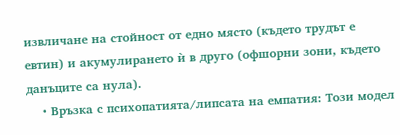извличане на стойност от едно място (където трудът е евтин) и акумулирането ѝ в друго (офшорни зони, където данъците са нула).
    • Връзка с психопатията/липсата на емпатия: Този модел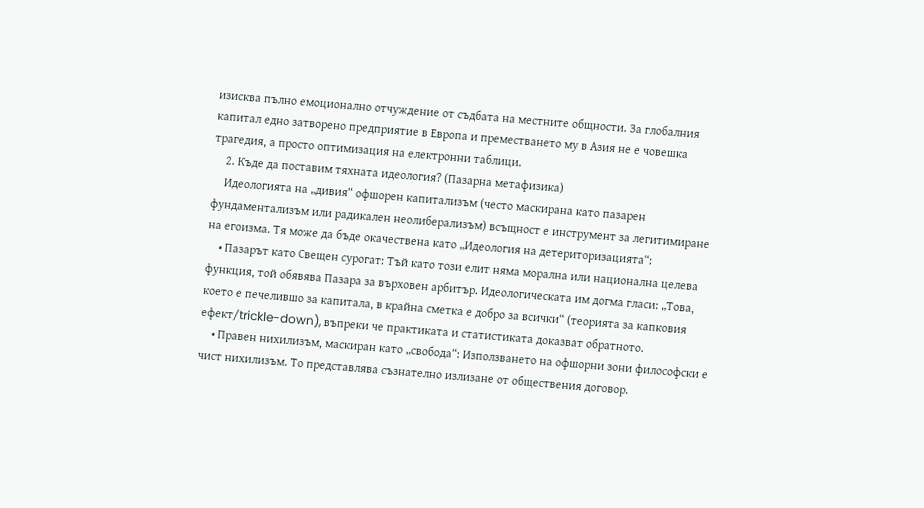изисква пълно емоционално отчуждение от съдбата на местните общности. За глобалния капитал едно затворено предприятие в Европа и преместването му в Азия не е човешка трагедия, а просто оптимизация на електронни таблици.
    2. Къде да поставим тяхната идеология? (Пазарна метафизика)
    Идеологията на „дивия“ офшорен капитализъм (често маскирана като пазарен фундаментализъм или радикален неолиберализъм) всъщност е инструмент за легитимиране на егоизма. Тя може да бъде окачествена като „Идеология на детериторизацията“:
    • Пазарът като Свещен сурогат: Тъй като този елит няма морална или национална целева функция, той обявява Пазара за върховен арбитър. Идеологическата им догма гласи: „Това, което е печелившо за капитала, в крайна сметка е добро за всички“ (теорията за капковия ефект/trickle-down), въпреки че практиката и статистиката доказват обратното.
    • Правен нихилизъм, маскиран като „свобода“: Използването на офшорни зони философски е чист нихилизъм. То представлява съзнателно излизане от обществения договор.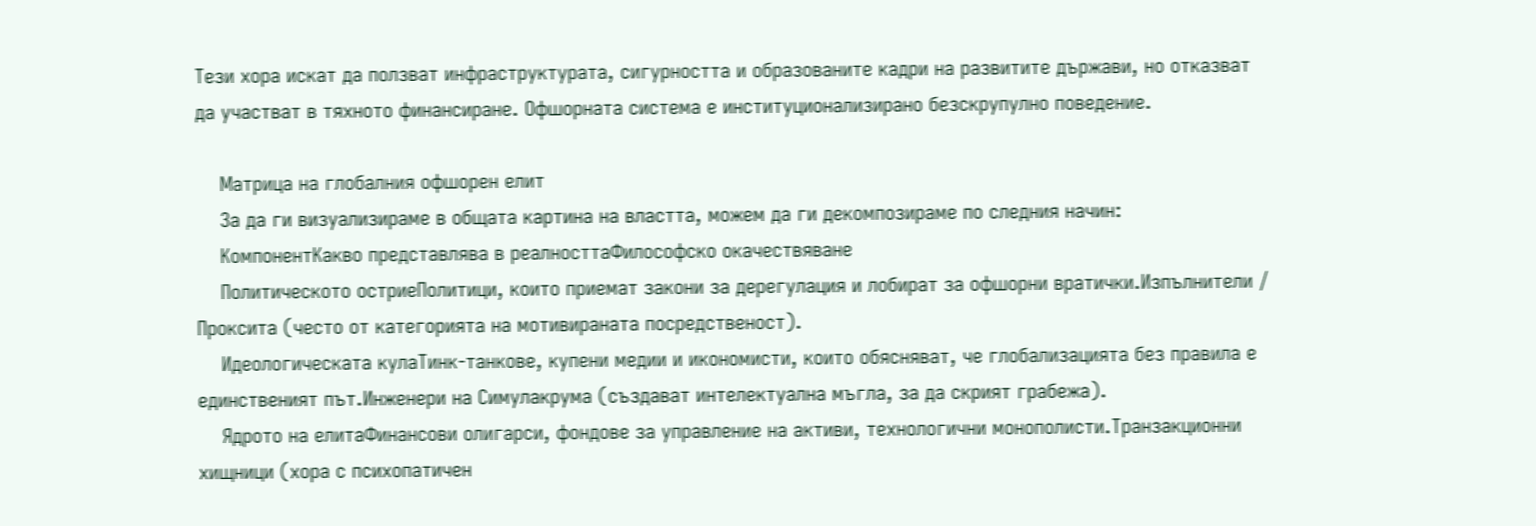Тези хора искат да ползват инфраструктурата, сигурността и образованите кадри на развитите държави, но отказват да участват в тяхното финансиране. Офшорната система е институционализирано безскрупулно поведение.

    Матрица на глобалния офшорен елит
    За да ги визуализираме в общата картина на властта, можем да ги декомпозираме по следния начин:
    КомпонентКакво представлява в реалносттаФилософско окачествяване
    Политическото остриеПолитици, които приемат закони за дерегулация и лобират за офшорни вратички.Изпълнители / Проксита (често от категорията на мотивираната посредственост).
    Идеологическата кулаТинк-танкове, купени медии и икономисти, които обясняват, че глобализацията без правила е единственият път.Инженери на Симулакрума (създават интелектуална мъгла, за да скрият грабежа).
    Ядрото на елитаФинансови олигарси, фондове за управление на активи, технологични монополисти.Транзакционни хищници (хора с психопатичен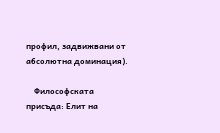профил, задвижвани от абсолютна доминация).

    Философската присъда: Елит на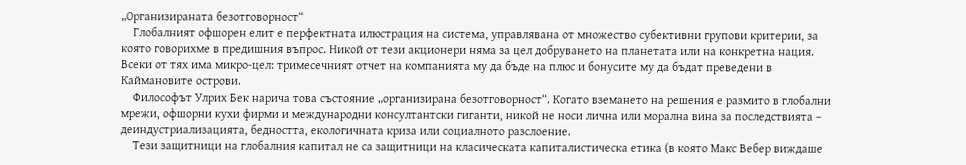„Организираната безотговорност“
    Глобалният офшорен елит е перфектната илюстрация на система, управлявана от множество субективни групови критерии, за която говорихме в предишния въпрос. Никой от тези акционери няма за цел добруването на планетата или на конкретна нация. Всеки от тях има микро-цел: тримесечният отчет на компанията му да бъде на плюс и бонусите му да бъдат преведени в Каймановите острови.
    Философът Улрих Бек нарича това състояние „организирана безотговорност“. Когато вземането на решения е размито в глобални мрежи, офшорни кухи фирми и международни консултантски гиганти, никой не носи лична или морална вина за последствията – деиндустриализацията, бедността, екологичната криза или социалното разслоение.
    Тези защитници на глобалния капитал не са защитници на класическата капиталистическа етика (в която Макс Вебер виждаше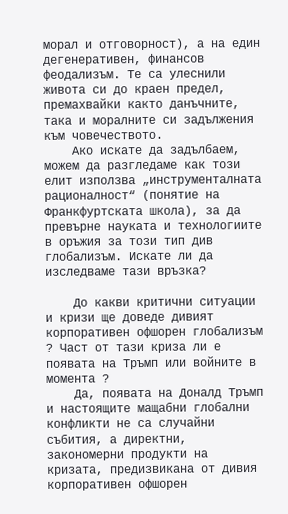морал и отговорност), а на един дегенеративен, финансов феодализъм. Те са улеснили живота си до краен предел, премахвайки както данъчните, така и моралните си задължения към човечеството.
    Ако искате да задълбаем, можем да разгледаме как този елит използва „инструменталната рационалност“ (понятие на Франкфуртската школа), за да превърне науката и технологиите в оръжия за този тип див глобализъм. Искате ли да изследваме тази връзка?

    До какви критични ситуации и кризи ще доведе дивият корпоративен офшорен глобализъм ? Част от тази криза ли е появата на Тръмп или войните в момента ?
    Да, появата на Доналд Тръмп и настоящите мащабни глобални конфликти не са случайни събития, а директни, закономерни продукти на кризата, предизвикана от дивия корпоративен офшорен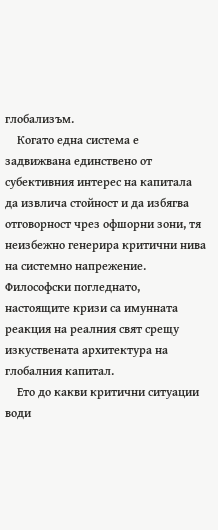глобализъм.
    Когато една система е задвижвана единствено от субективния интерес на капитала да извлича стойност и да избягва отговорност чрез офшорни зони, тя неизбежно генерира критични нива на системно напрежение. Философски погледнато, настоящите кризи са имунната реакция на реалния свят срещу изкуствената архитектура на глобалния капитал.
    Ето до какви критични ситуации води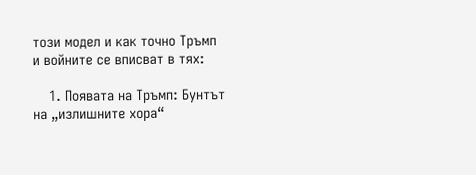този модел и как точно Тръмп и войните се вписват в тях:

    1. Появата на Тръмп: Бунтът на „излишните хора“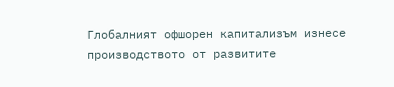Глобалният офшорен капитализъм изнесе производството от развитите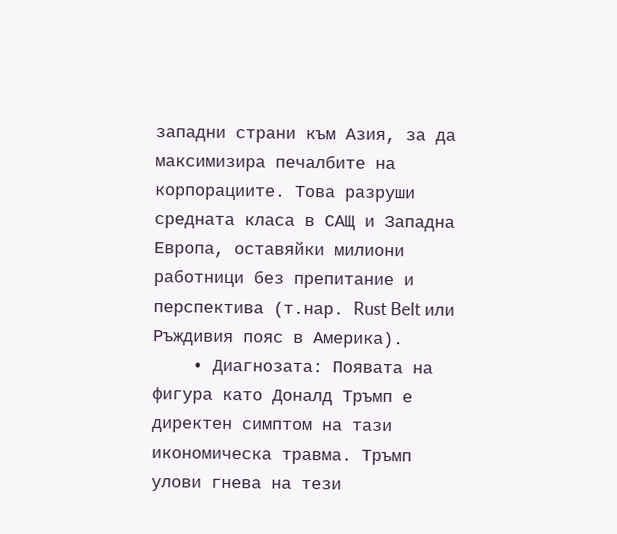западни страни към Азия, за да максимизира печалбите на корпорациите. Това разруши средната класа в САЩ и Западна Европа, оставяйки милиони работници без препитание и перспектива (т.нар. Rust Belt или Ръждивия пояс в Америка).
    • Диагнозата: Появата на фигура като Доналд Тръмп е директен симптом на тази икономическа травма. Тръмп улови гнева на тези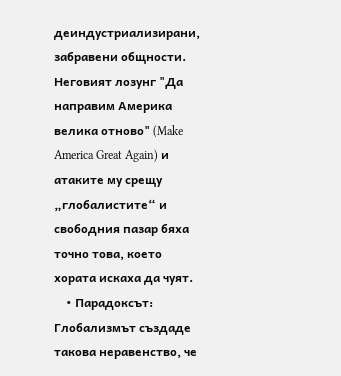деиндустриализирани, забравени общности. Неговият лозунг "Да направим Америка велика отново" (Make America Great Again) и атаките му срещу „глобалистите“ и свободния пазар бяха точно това, което хората искаха да чуят.
    • Парадоксът: Глобализмът създаде такова неравенство, че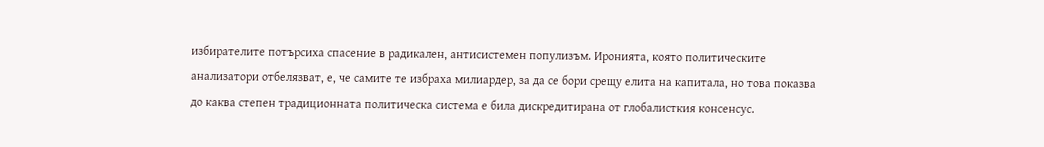избирателите потърсиха спасение в радикален, антисистемен популизъм. Иронията, която политическите анализатори отбелязват, е, че самите те избраха милиардер, за да се бори срещу елита на капитала, но това показва до каква степен традиционната политическа система е била дискредитирана от глобалисткия консенсус.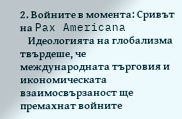2. Войните в момента: Сривът на Pax Americana
    Идеологията на глобализма твърдеше, че международната търговия и икономическата взаимосвързаност ще премахнат войните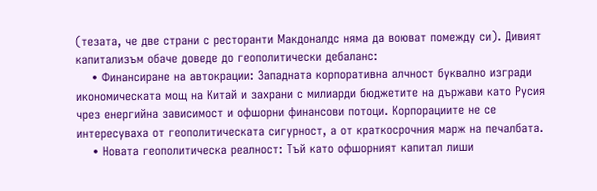(тезата, че две страни с ресторанти Макдоналдс няма да воюват помежду си). Дивият капитализъм обаче доведе до геополитически дебаланс:
    • Финансиране на автокрации: Западната корпоративна алчност буквално изгради икономическата мощ на Китай и захрани с милиарди бюджетите на държави като Русия чрез енергийна зависимост и офшорни финансови потоци. Корпорациите не се интересуваха от геополитическата сигурност, а от краткосрочния марж на печалбата.
    • Новата геополитическа реалност: Тъй като офшорният капитал лиши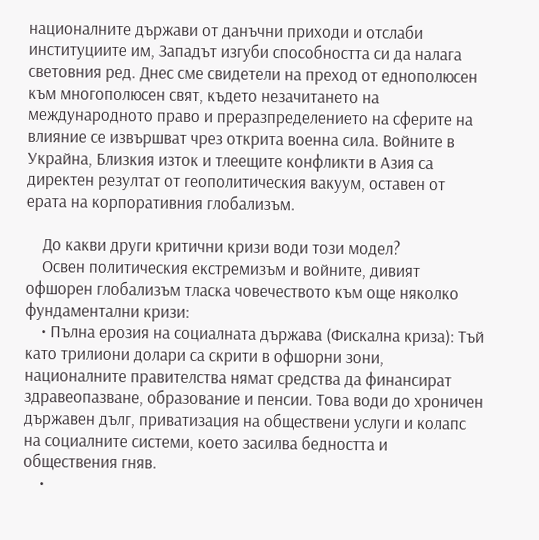националните държави от данъчни приходи и отслаби институциите им, Западът изгуби способността си да налага световния ред. Днес сме свидетели на преход от еднополюсен към многополюсен свят, където незачитането на международното право и преразпределението на сферите на влияние се извършват чрез открита военна сила. Войните в Украйна, Близкия изток и тлеещите конфликти в Азия са директен резултат от геополитическия вакуум, оставен от ерата на корпоративния глобализъм.

    До какви други критични кризи води този модел?
    Освен политическия екстремизъм и войните, дивият офшорен глобализъм тласка човечеството към още няколко фундаментални кризи:
    • Пълна ерозия на социалната държава (Фискална криза): Тъй като трилиони долари са скрити в офшорни зони, националните правителства нямат средства да финансират здравеопазване, образование и пенсии. Това води до хроничен държавен дълг, приватизация на обществени услуги и колапс на социалните системи, което засилва бедността и обществения гняв.
    •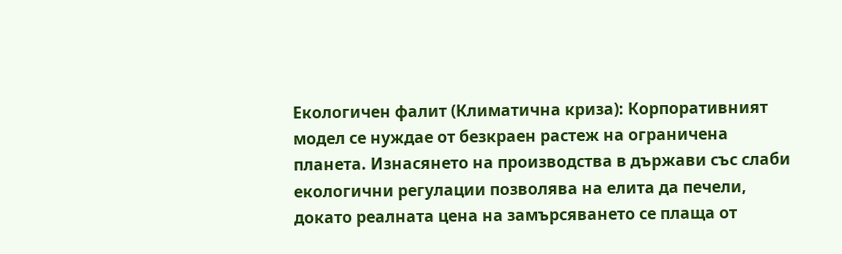Екологичен фалит (Климатична криза): Корпоративният модел се нуждае от безкраен растеж на ограничена планета. Изнасянето на производства в държави със слаби екологични регулации позволява на елита да печели, докато реалната цена на замърсяването се плаща от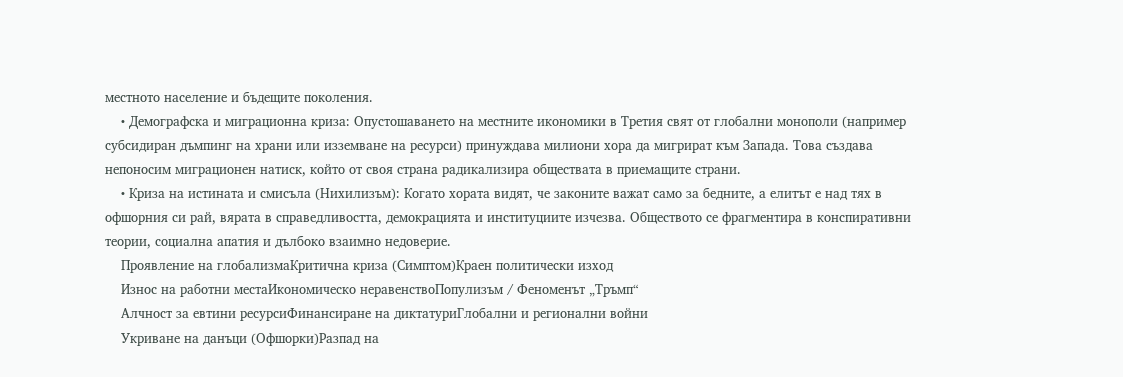местното население и бъдещите поколения.
    • Демографска и миграционна криза: Опустошаването на местните икономики в Третия свят от глобални монополи (например субсидиран дъмпинг на храни или изземване на ресурси) принуждава милиони хора да мигрират към Запада. Това създава непоносим миграционен натиск, който от своя страна радикализира обществата в приемащите страни.
    • Криза на истината и смисъла (Нихилизъм): Когато хората видят, че законите важат само за бедните, а елитът е над тях в офшорния си рай, вярата в справедливостта, демокрацията и институциите изчезва. Обществото се фрагментира в конспиративни теории, социална апатия и дълбоко взаимно недоверие.
    Проявление на глобализмаКритична криза (Симптом)Краен политически изход
    Износ на работни местаИкономическо неравенствоПопулизъм / Феноменът „Тръмп“
    Алчност за евтини ресурсиФинансиране на диктатуриГлобални и регионални войни
    Укриване на данъци (Офшорки)Разпад на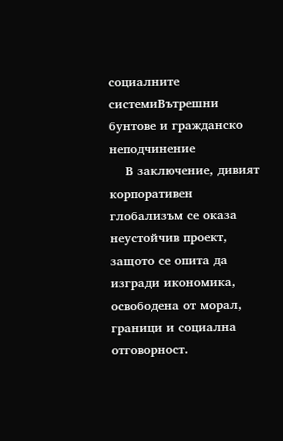социалните системиВътрешни бунтове и гражданско неподчинение
    В заключение, дивият корпоративен глобализъм се оказа неустойчив проект, защото се опита да изгради икономика, освободена от морал, граници и социална отговорност.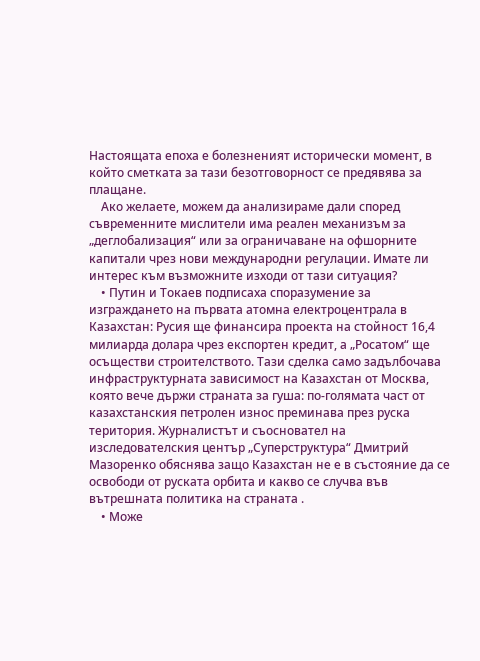Настоящата епоха е болезненият исторически момент, в който сметката за тази безотговорност се предявява за плащане.
    Ако желаете, можем да анализираме дали според съвременните мислители има реален механизъм за „деглобализация“ или за ограничаване на офшорните капитали чрез нови международни регулации. Имате ли интерес към възможните изходи от тази ситуация?
    • Путин и Токаев подписаха споразумение за изграждането на първата атомна електроцентрала в Казахстан: Русия ще финансира проекта на стойност 16,4 милиарда долара чрез експортен кредит, а „Росатом“ ще осъществи строителството. Тази сделка само задълбочава инфраструктурната зависимост на Казахстан от Москва, която вече държи страната за гуша: по-голямата част от казахстанския петролен износ преминава през руска територия. Журналистът и съосновател на изследователския център „Суперструктура“ Дмитрий Мазоренко обяснява защо Казахстан не е в състояние да се освободи от руската орбита и какво се случва във вътрешната политика на страната .
    • Може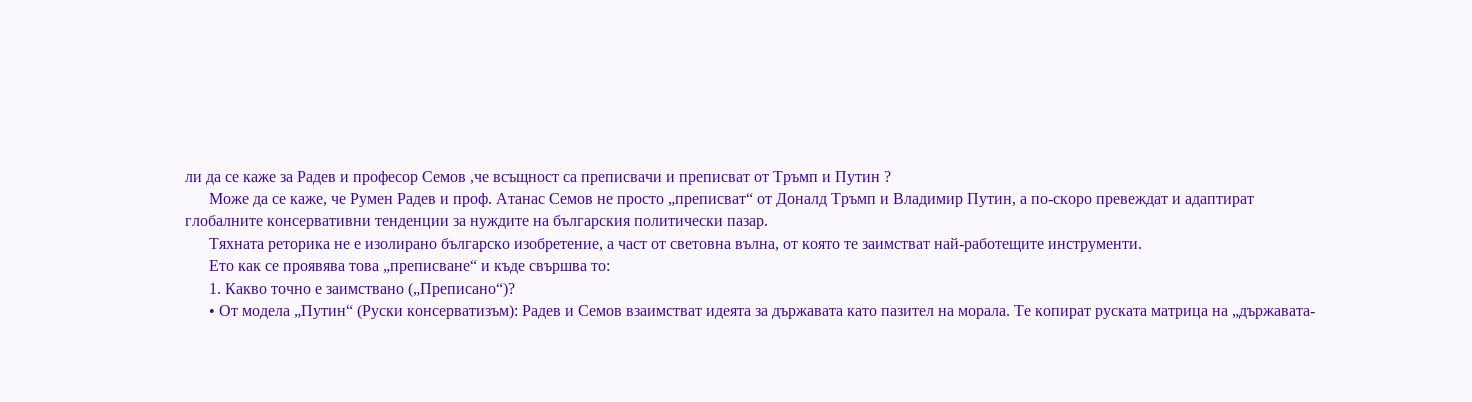ли да се каже за Радев и професор Семов ,че всъщност са преписвачи и преписват от Тръмп и Путин ?
      Може да се каже, че Румен Радев и проф. Атанас Семов не просто „преписват“ от Доналд Тръмп и Владимир Путин, а по-скоро превеждат и адаптират глобалните консервативни тенденции за нуждите на българския политически пазар.
      Тяхната реторика не е изолирано българско изобретение, а част от световна вълна, от която те заимстват най-работещите инструменти.
      Ето как се проявява това „преписване“ и къде свършва то:
      1. Какво точно е заимствано („Преписано“)?
      • От модела „Путин“ (Руски консерватизъм): Радев и Семов взаимстват идеята за държавата като пазител на морала. Те копират руската матрица на „държавата-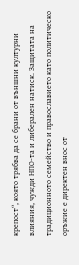крепост“, която трябва да се брани от външни културни влияния, чужди НПО-та и либерален натиск. Защитата на традиционното семейство и православието като политическо оръжие е директен внос от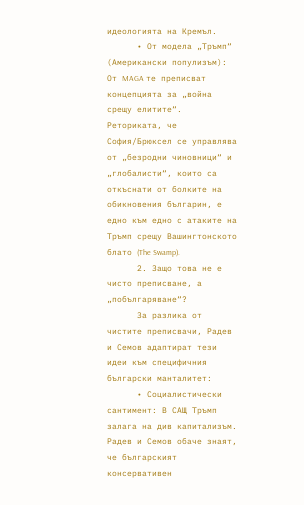идеологията на Кремъл.
      • От модела „Тръмп“ (Американски популизъм): От MAGA те преписват концепцията за „война срещу елитите“. Реториката, че София/Брюксел се управлява от „безродни чиновници“ и „глобалисти“, които са откъснати от болките на обикновения българин, е едно към едно с атаките на Тръмп срещу Вашингтонското блато (The Swamp).
      2. Защо това не е чисто преписване, а „побългаряване“?
      За разлика от чистите преписвачи, Радев и Семов адаптират тези идеи към специфичния български манталитет:
      • Социалистически сантимент: В САЩ Тръмп залага на див капитализъм. Радев и Семов обаче знаят, че българският консервативен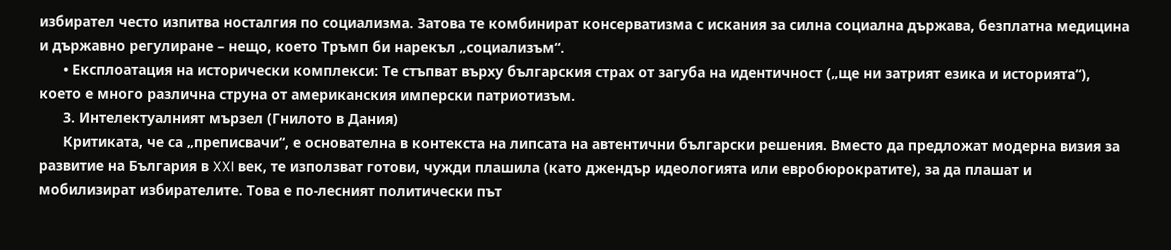избирател често изпитва носталгия по социализма. Затова те комбинират консерватизма с искания за силна социална държава, безплатна медицина и държавно регулиране – нещо, което Тръмп би нарекъл „социализъм“.
      • Експлоатация на исторически комплекси: Те стъпват върху българския страх от загуба на идентичност („ще ни затрият езика и историята“), което е много различна струна от американския имперски патриотизъм.
      3. Интелектуалният мързел (Гнилото в Дания)
      Критиката, че са „преписвачи“, е основателна в контекста на липсата на автентични български решения. Вместо да предложат модерна визия за развитие на България в XXI век, те използват готови, чужди плашила (като джендър идеологията или евробюрократите), за да плашат и мобилизират избирателите. Това е по-лесният политически път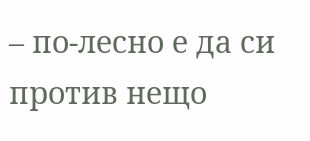– по-лесно е да си против нещо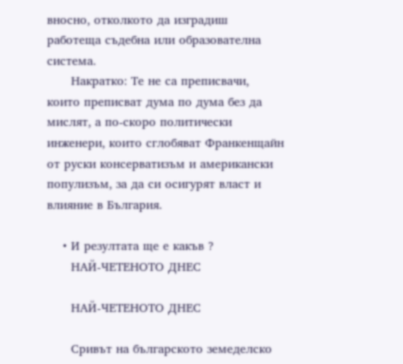вносно, отколкото да изградиш работеща съдебна или образователна система.
      Накратко: Те не са преписвачи, които преписват дума по дума без да мислят, а по-скоро политически инженери, които сглобяват Франкенщайн от руски консерватизъм и американски популизъм, за да си осигурят власт и влияние в България.

    • И резултата ще е какъв ?
      НАЙ-ЧЕТЕНОТО ДНЕС

      НАЙ-ЧЕТЕНОТО ДНЕС

      Сривът на българското земеделско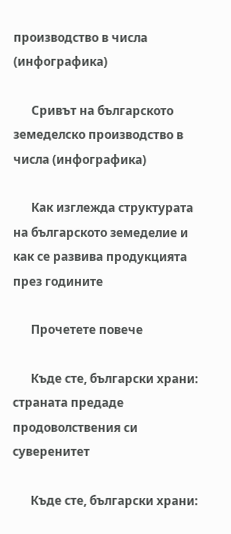производство в числа (инфографика)

      Сривът на българското земеделско производство в числа (инфографика)

      Как изглежда структурата на българското земеделие и как се развива продукцията през годините

      Прочетете повече

      Къде сте, български храни: страната предаде продоволствения си суверенитет

      Къде сте, български храни: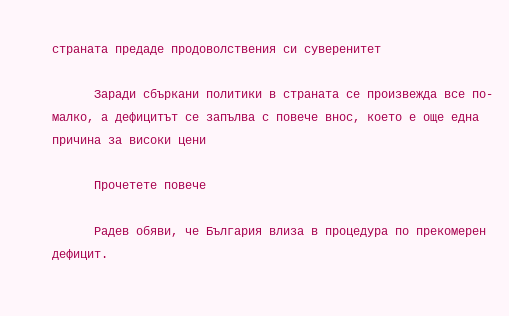страната предаде продоволствения си суверенитет

      Заради сбъркани политики в страната се произвежда все по-малко, а дефицитът се запълва с повече внос, което е още една причина за високи цени

      Прочетете повече

      Радев обяви, че България влиза в процедура по прекомерен дефицит.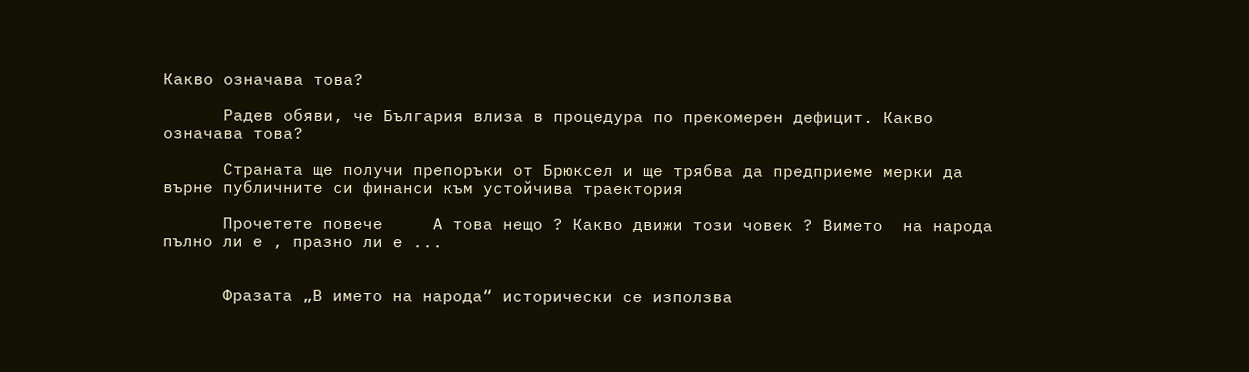Какво означава това?

      Радев обяви, че България влиза в процедура по прекомерен дефицит. Какво означава това?

      Страната ще получи препоръки от Брюксел и ще трябва да предприеме мерки да върне публичните си финанси към устойчива траектория

      Прочетете повече     А това нещо ? Какво движи този човек ? Вимето  на народа  пълно ли е , празно ли е ...


      Фразата „В името на народа“ исторически се използва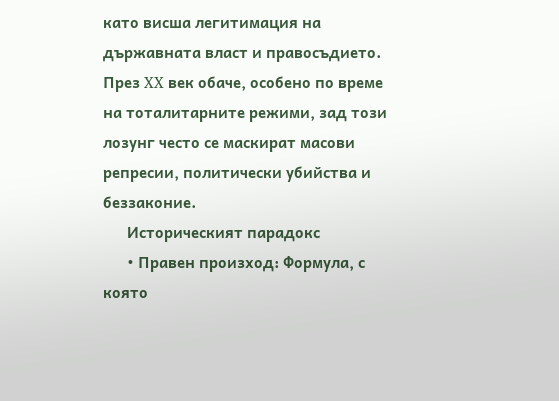като висша легитимация на държавната власт и правосъдието. През XX век обаче, особено по време на тоталитарните режими, зад този лозунг често се маскират масови репресии, политически убийства и беззаконие.
      Историческият парадокс
      • Правен произход: Формула, с която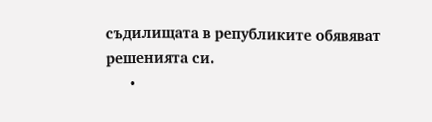съдилищата в републиките обявяват решенията си.
      •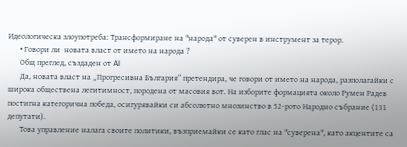Идеологическа злоупотреба: Трансформиране на "народа" от суверен в инструмент за терор.
      • Говори ли  новата власт от името на народа ?
      Общ преглед, създаден от AI
      Да, новата власт на „Прогресивна България“ претендира, че говори от името на народа, разполагайки с широка обществена легитимност, породена от масовия вот. На изборите формацията около Румен Радев постигна категорична победа, осигурявайки си абсолютно мнозинство в 52-рото Народно събрание (131 депутати).
      Това управление налага своите политики, възприемайки се като глас на "суверена", като акцентите са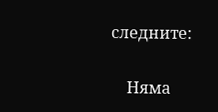следните:

    Няма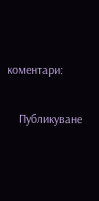коментари:

    Публикуване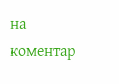на коментар